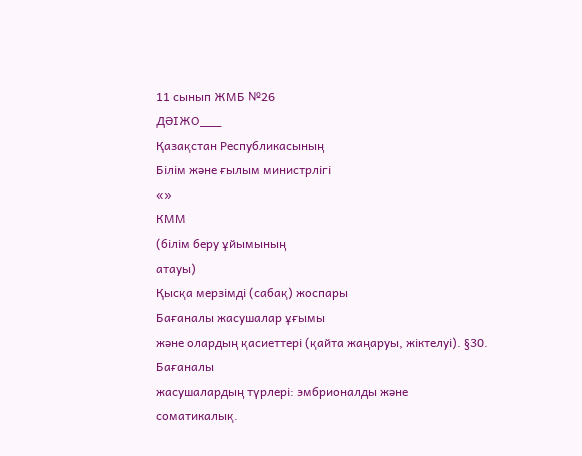11 сынып ЖМБ №26
ДӘІЖО___
Қазақстан Республикасының
Білім және ғылым министрлігі
«»
КММ
(білім беру ұйымының
атауы)
Қысқа мерзімді (сабақ) жоспары
Бағаналы жасушалар ұғымы
және олардың қасиеттері (қайта жаңаруы, жіктелуі). §30. Бағаналы
жасушалардың түрлері: эмбрионалды және
соматикалық.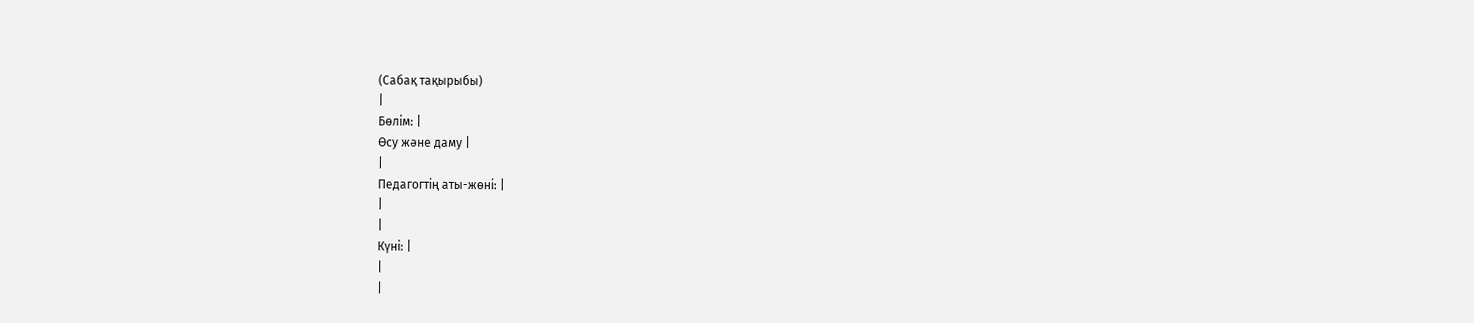(Сабақ тақырыбы)
|
Бөлім: |
Өсу және даму |
|
Педагогтің аты-жөні: |
|
|
Күні: |
|
|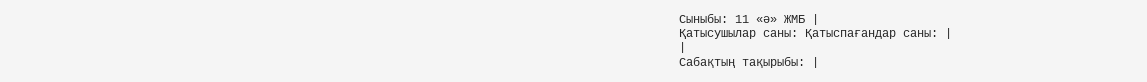Сыныбы: 11 «ә» ЖМБ |
Қатысушылар саны: Қатыспағандар саны: |
|
Сабақтың тақырыбы: |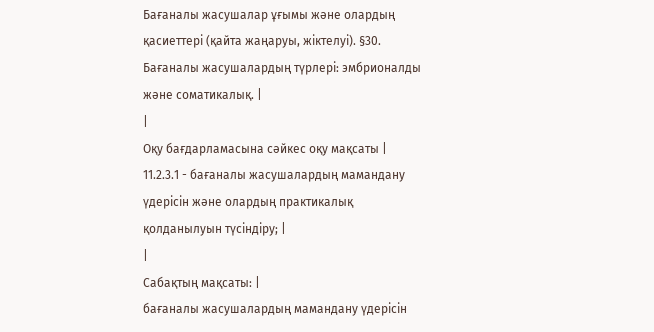Бағаналы жасушалар ұғымы және олардың қасиеттері (қайта жаңаруы, жіктелуі). §30. Бағаналы жасушалардың түрлері: эмбрионалды және соматикалық. |
|
Оқу бағдарламасына сәйкес оқу мақсаты |
11.2.3.1 - бағаналы жасушалардың мамандану үдерісін және олардың практикалық қолданылуын түсіндіру; |
|
Сабақтың мақсаты: |
бағаналы жасушалардың мамандану үдерісін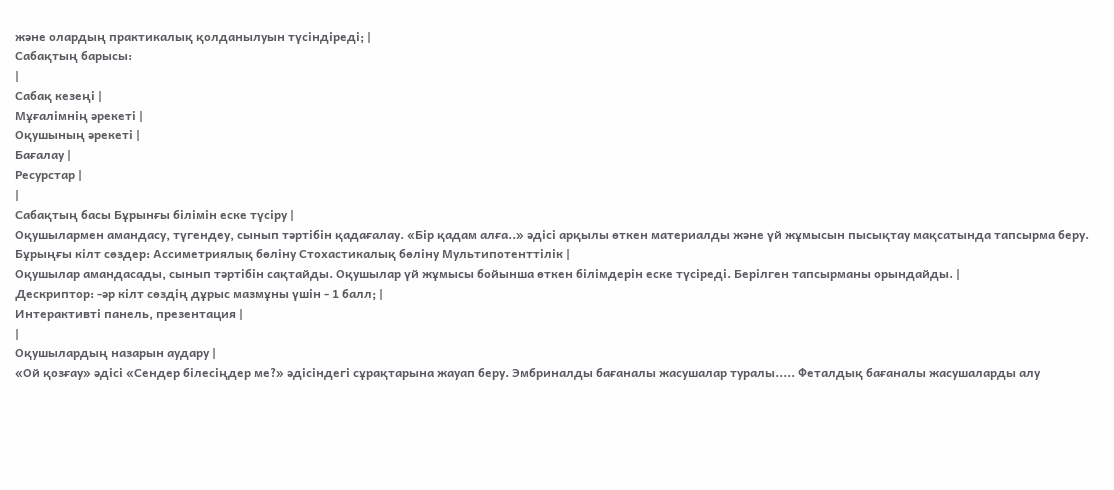және олардың практикалық қолданылуын түсіндіреді; |
Сабақтың барысы:
|
Сабақ кезеңі |
Мұғалімнің әрекеті |
Оқушының әрекеті |
Бағалау |
Ресурстар |
|
Сабақтың басы Бұрынғы білімін еске түсіру |
Оқушылармен амандасу, түгендеу, сынып тәртібін қадағалау. «Бір қадам алға..» әдісі арқылы өткен материалды және үй жұмысын пысықтау мақсатында тапсырма беру. Бұрыңғы кілт сөздер: Ассиметриялық бөліну Стохастикалық бөліну Мультипотенттілік |
Оқушылар амандасады, сынып тәртібін сақтайды. Оқушылар үй жұмысы бойынша өткен білімдерін еске түсіреді. Берілген тапсырманы орындайды. |
Дескриптор: -әр кілт сөздің дұрыс мазмұны үшін - 1 балл; |
Интерактивті панель, презентация |
|
Оқушылардың назарын аудару |
«Ой қозғау» әдісі «Сендер білесіңдер ме?» әдісіндегі сұрақтарына жауап беру. Эмбриналды бағаналы жасушалар туралы..... Феталдық бағаналы жасушаларды алу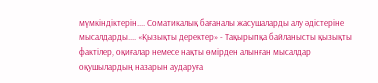мүмкіндіктерін.... Соматикалық бағаналы жасушаларды алу әдістеріне мысалдарды.... «Қызықты деректер» - Тақырыпқа байланысты қызықты фактілер, оқиғалар немесе нақты өмірден алынған мысалдар оқушылардың назарын аударуға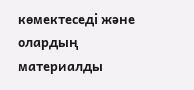көмектеседі және олардың материалды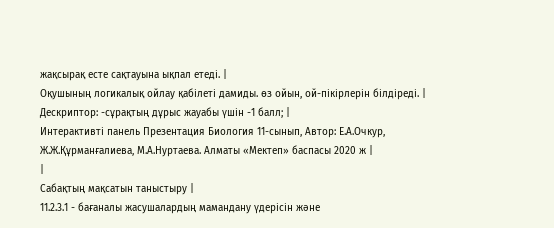жақсырақ есте сақтауына ықпал етеді. |
Оқушының логикалық ойлау қабілеті дамиды. өз ойын, ой-пікірлерін білдіреді. |
Дескриптор: -сұрақтың дұрыс жауабы үшін -1 балл; |
Интерактивті панель Презентация Биология 11-сынып, Автор: Е.А.Очкур, Ж.Ж.Құрманғалиева, М.А.Нуртаева. Алматы «Мектеп» баспасы 2020 ж |
|
Сабақтың мақсатын таныстыру |
11.2.3.1 - бағаналы жасушалардың мамандану үдерісін және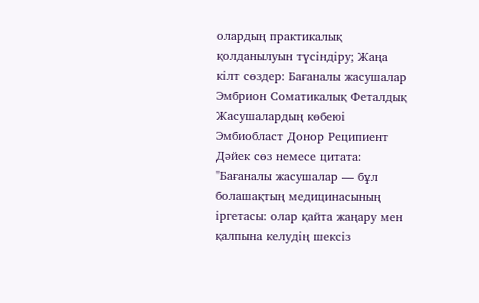олардың практикалық қолданылуын түсіндіру; Жаңа кілт сөздер: Бағаналы жасушалар Эмбрион Соматикалық Феталдық Жасушалардың көбеюі Эмбиобласт Донор Реципиент Дәйек сөз немесе цитата: "Бағаналы жасушалар — бұл болашақтың медицинасының іргетасы: олар қайта жаңару мен қалпына келудің шексіз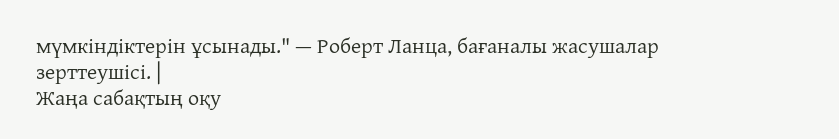мүмкіндіктерін ұсынады." — Роберт Ланца, бағаналы жасушалар зерттеушісі. |
Жаңа сабақтың оқу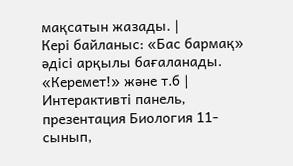мақсатын жазады. |
Кері байланыс: «Бас бармақ» әдісі арқылы бағаланады. «Керемет!» және т.б |
Интерактивті панель, презентация Биология 11-сынып,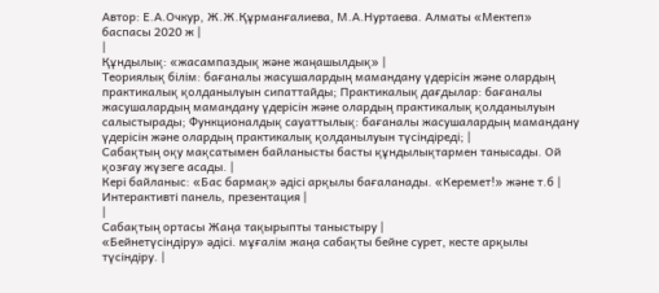Автор: Е.А.Очкур, Ж.Ж.Құрманғалиева, М.А.Нуртаева. Алматы «Мектеп» баспасы 2020 ж |
|
Құндылық: «жасампаздық және жаңашылдық» |
Теориялық білім: бағаналы жасушалардың мамандану үдерісін және олардың практикалық қолданылуын сипаттайды; Практикалық дағдылар: бағаналы жасушалардың мамандану үдерісін және олардың практикалық қолданылуын салыстырады; Функционалдық сауаттылық: бағаналы жасушалардың мамандану үдерісін және олардың практикалық қолданылуын түсіндіреді; |
Сабақтың оқу мақсатымен байланысты басты құндылықтармен танысады. Ой қозғау жүзеге асады. |
Кері байланыс: «Бас бармақ» әдісі арқылы бағаланады. «Керемет!» және т.б |
Интерактивті панель, презентация |
|
Сабақтың ортасы Жаңа тақырыпты таныстыру |
«Бейнетүсіндіру» әдісі. мұғалім жаңа сабақты бейне сурет, кесте арқылы түсіндіру. |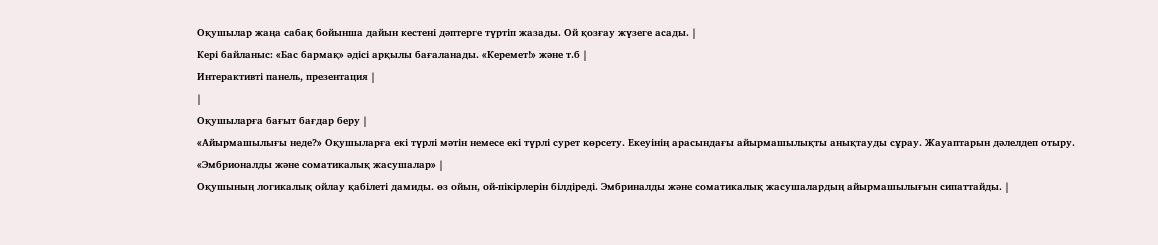Оқушылар жаңа сабақ бойынша дайын кестені дәптерге түртіп жазады. Ой қозғау жүзеге асады. |
Кері байланыс: «Бас бармақ» әдісі арқылы бағаланады. «Керемет!» және т.б |
Интерактивті панель, презентация |
|
Оқушыларға бағыт бағдар беру |
«Айырмашылығы неде?» Оқушыларға екі түрлі мəтін немесе екі түрлі сурет көрсету. Екеуінің арасындағы айырмашылықты анықтауды сұрау. Жауаптарын дəлелдеп отыру. «Эмбрионалды және соматикалық жасушалар» |
Оқушының логикалық ойлау қабілеті дамиды. өз ойын, ой-пікірлерін білдіреді. Эмбриналды және соматикалық жасушалардың айырмашылығын сипаттайды. |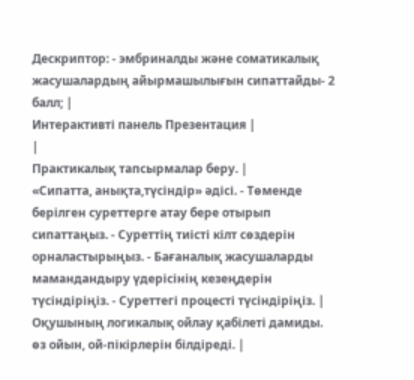Дескриптор: - эмбриналды және соматикалық жасушалардың айырмашылығын сипаттайды- 2 балл; |
Интерактивті панель Презентация |
|
Практикалық тапсырмалар беру. |
«Сипатта, анықта,түсіндір» әдісі. - Төменде берілген суреттерге атау бере отырып сипаттаңыз. - Суреттің тиісті кілт сөздерін орналастырыңыз. - Бағаналық жасушаларды мамандандыру үдерісінің кезеңдерін түсіндіріңіз. - Суреттегі процесті түсіндіріңіз. |
Оқушының логикалық ойлау қабілеті дамиды. өз ойын, ой-пікірлерін білдіреді. |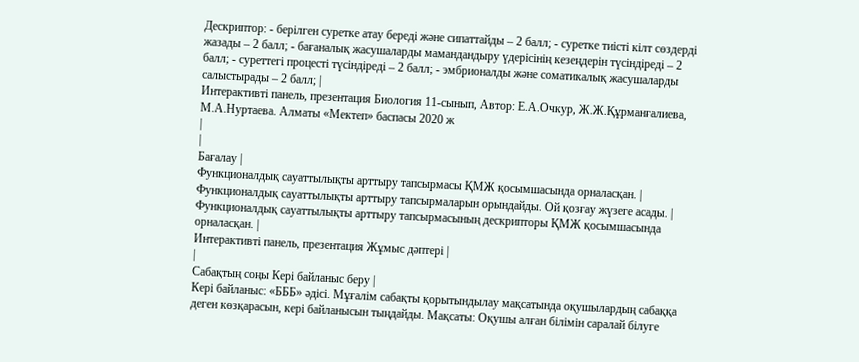Дескриптор: - берілген суретке атау береді және сипаттайды – 2 балл; - суретке тиісті кілт сөздерді жазады – 2 балл; - бағаналық жасушаларды мамандандыру үдерісінің кезеңдерін түсіндіреді – 2 балл; - суреттегі процесті түсіндіреді – 2 балл; - эмбрионалды және соматикалық жасушаларды салыстырады – 2 балл; |
Интерактивті панель, презентация Биология 11-сынып, Автор: Е.А.Очкур, Ж.Ж.Құрманғалиева, М.А.Нуртаева. Алматы «Мектеп» баспасы 2020 ж
|
|
Бағалау |
Функционалдық сауаттылықты арттыру тапсырмасы ҚМЖ қосымшасында орналасқан. |
Функционалдық сауаттылықты арттыру тапсырмаларын орындайды. Ой қозғау жүзеге асады. |
Функционалдық сауаттылықты арттыру тапсырмасының дескрипторы ҚМЖ қосымшасында орналасқан. |
Интерактивті панель, презентация Жұмыс дәптері |
|
Сабақтың соңы Кері байланыс беру |
Кері байланыс: «БББ» әдісі. Мұғалім сабақты қорытындылау мақсатында оқушылардың сабаққа деген көзқарасын, кері байланысын тыңдайды. Мақсаты: Оқушы алған білімін саралай білуге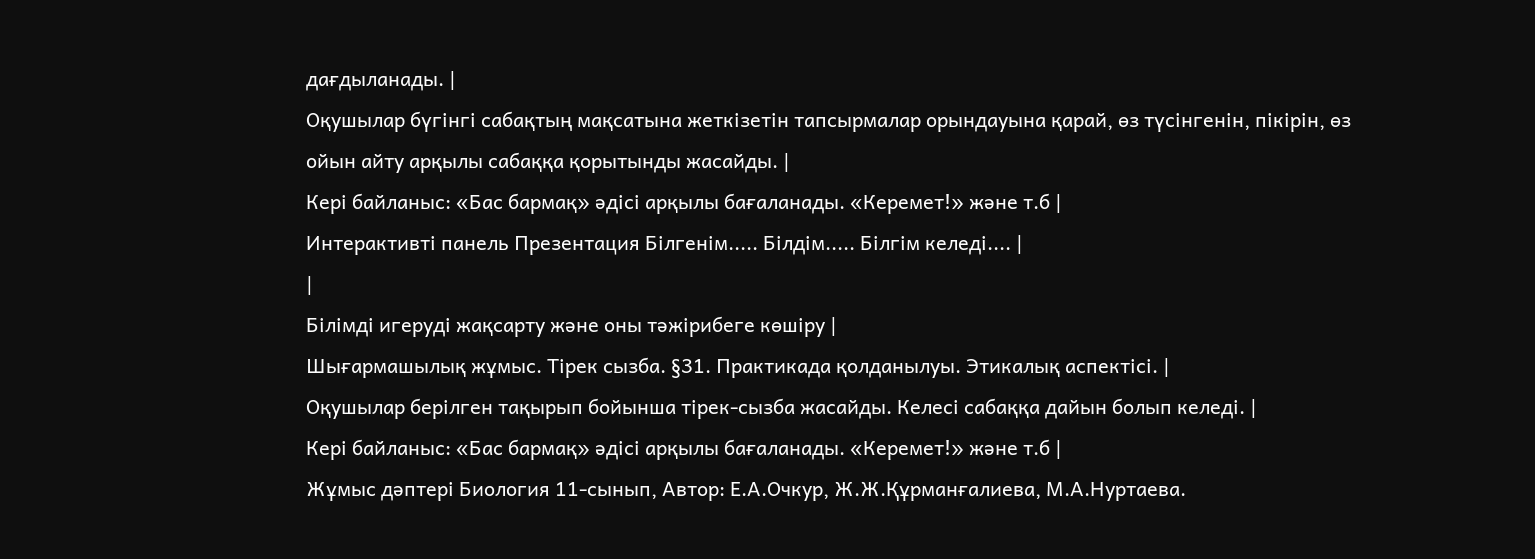дағдыланады. |
Оқушылар бүгінгі сабақтың мақсатына жеткізетін тапсырмалар орындауына қарай, өз түсінгенін, пікірін, өз ойын айту арқылы сабаққа қорытынды жасайды. |
Кері байланыс: «Бас бармақ» әдісі арқылы бағаланады. «Керемет!» және т.б |
Интерактивті панель Презентация Білгенім..... Білдім..... Білгім келеді.... |
|
Білімді игеруді жақсарту және оны тәжірибеге көшіру |
Шығармашылық жұмыс. Тірек сызба. §31. Практикада қолданылуы. Этикалық аспектісі. |
Оқушылар берілген тақырып бойынша тірек-сызба жасайды. Келесі сабаққа дайын болып келеді. |
Кері байланыс: «Бас бармақ» әдісі арқылы бағаланады. «Керемет!» және т.б |
Жұмыс дәптері Биология 11-сынып, Автор: Е.А.Очкур, Ж.Ж.Құрманғалиева, М.А.Нуртаева.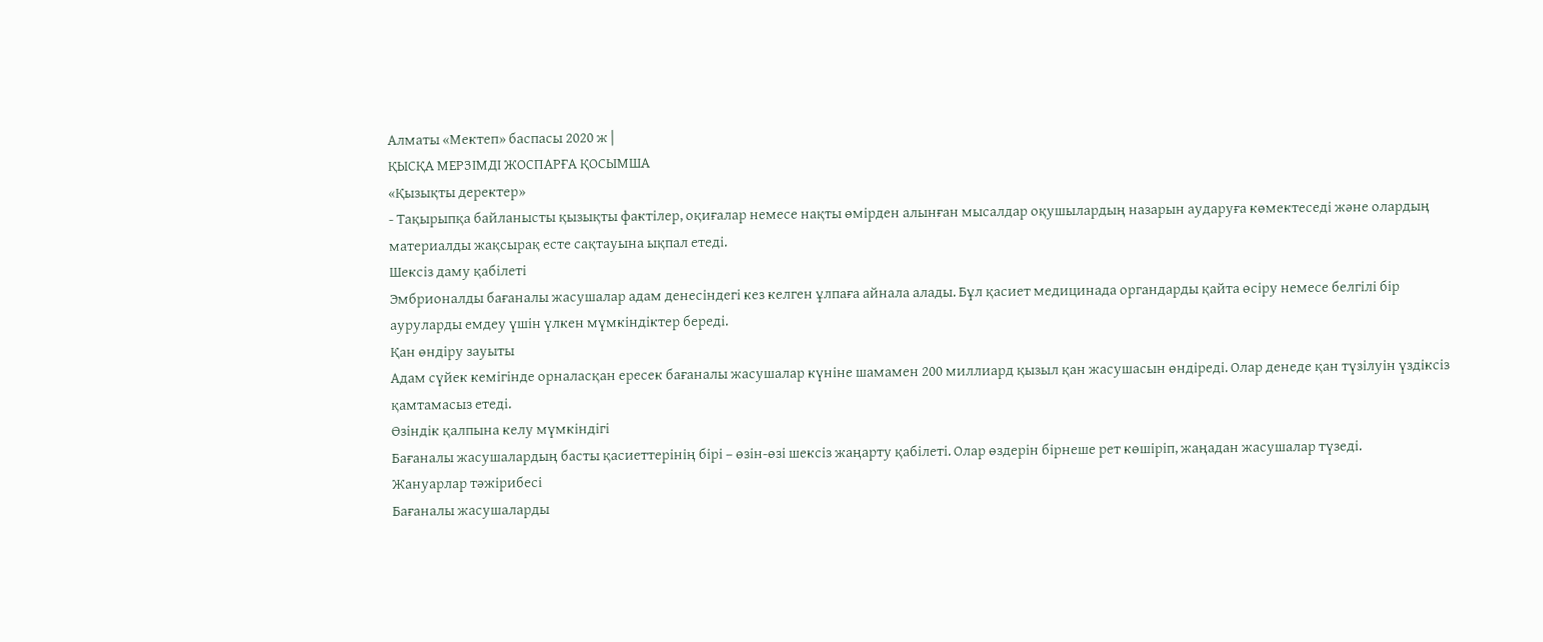Алматы «Мектеп» баспасы 2020 ж |
ҚЫСҚА МЕРЗІМДІ ЖОСПАРҒА ҚОСЫМША
«Қызықты деректер»
- Тақырыпқа байланысты қызықты фактілер, оқиғалар немесе нақты өмірден алынған мысалдар оқушылардың назарын аударуға көмектеседі және олардың материалды жақсырақ есте сақтауына ықпал етеді.
Шексіз даму қабілеті
Эмбрионалды бағаналы жасушалар адам денесіндегі кез келген ұлпаға айнала алады. Бұл қасиет медицинада органдарды қайта өсіру немесе белгілі бір ауруларды емдеу үшін үлкен мүмкіндіктер береді.
Қан өндіру зауыты
Адам сүйек кемігінде орналасқан ересек бағаналы жасушалар күніне шамамен 200 миллиард қызыл қан жасушасын өндіреді. Олар денеде қан түзілуін үздіксіз қамтамасыз етеді.
Өзіндік қалпына келу мүмкіндігі
Бағаналы жасушалардың басты қасиеттерінің бірі – өзін-өзі шексіз жаңарту қабілеті. Олар өздерін бірнеше рет көшіріп, жаңадан жасушалар түзеді.
Жануарлар тәжірибесі
Бағаналы жасушаларды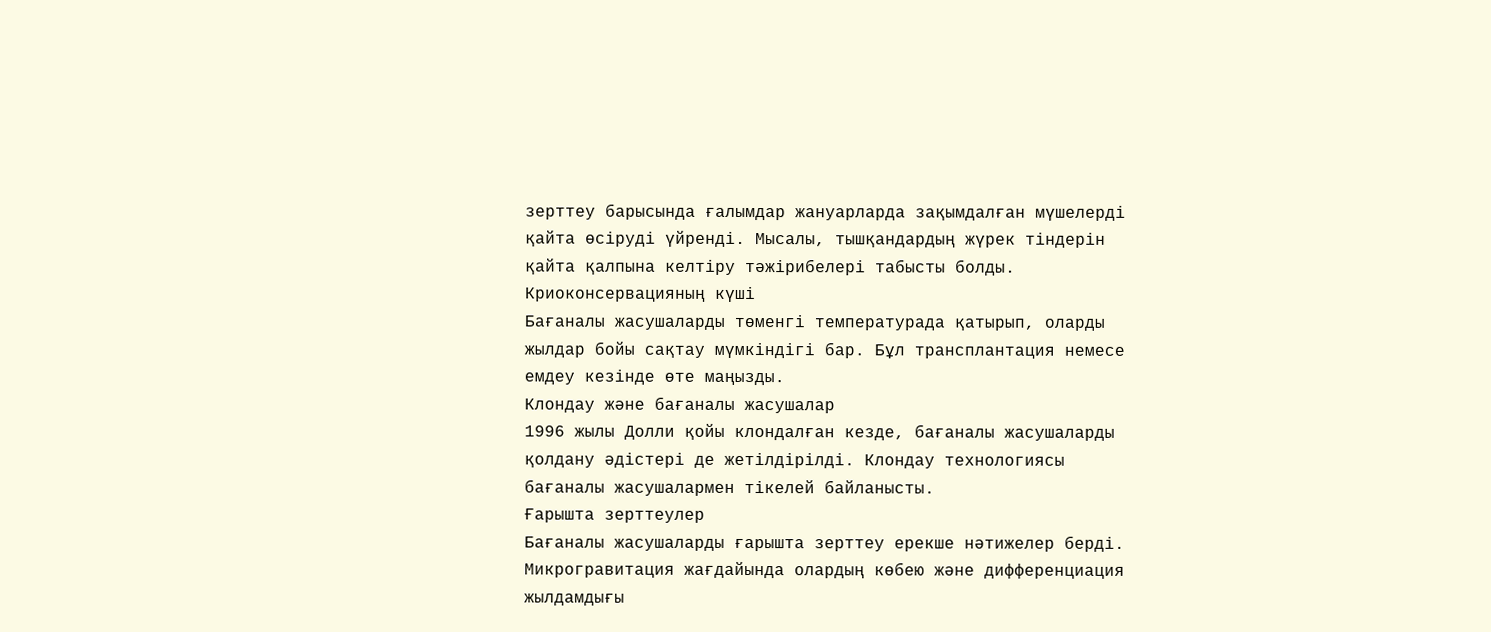зерттеу барысында ғалымдар жануарларда зақымдалған мүшелерді қайта өсіруді үйренді. Мысалы, тышқандардың жүрек тіндерін қайта қалпына келтіру тәжірибелері табысты болды.
Криоконсервацияның күші
Бағаналы жасушаларды төменгі температурада қатырып, оларды жылдар бойы сақтау мүмкіндігі бар. Бұл трансплантация немесе емдеу кезінде өте маңызды.
Клондау және бағаналы жасушалар
1996 жылы Долли қойы клондалған кезде, бағаналы жасушаларды қолдану әдістері де жетілдірілді. Клондау технологиясы бағаналы жасушалармен тікелей байланысты.
Ғарышта зерттеулер
Бағаналы жасушаларды ғарышта зерттеу ерекше нәтижелер берді. Микрогравитация жағдайында олардың көбею және дифференциация жылдамдығы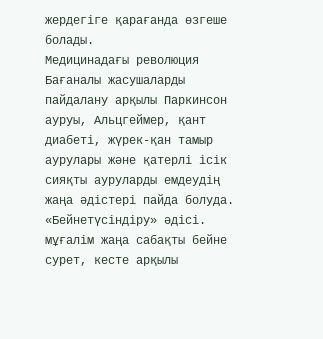жердегіге қарағанда өзгеше болады.
Медицинадағы революция
Бағаналы жасушаларды пайдалану арқылы Паркинсон ауруы, Альцгеймер, қант диабеті, жүрек-қан тамыр аурулары және қатерлі ісік сияқты ауруларды емдеудің жаңа әдістері пайда болуда.
«Бейнетүсіндіру» әдісі. мұғалім жаңа сабақты бейне сурет, кесте арқылы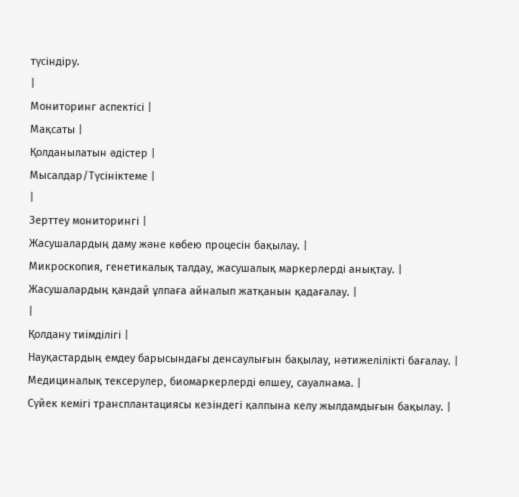түсіндіру.
|
Мониторинг аспектісі |
Мақсаты |
Қолданылатын әдістер |
Мысалдар/Түсініктеме |
|
Зерттеу мониторингі |
Жасушалардың даму және көбею процесін бақылау. |
Микроскопия, генетикалық талдау, жасушалық маркерлерді анықтау. |
Жасушалардың қандай ұлпаға айналып жатқанын қадағалау. |
|
Қолдану тиімділігі |
Науқастардың емдеу барысындағы денсаулығын бақылау, нәтижелілікті бағалау. |
Медициналық тексерулер, биомаркерлерді өлшеу, сауалнама. |
Сүйек кемігі трансплантациясы кезіндегі қалпына келу жылдамдығын бақылау. |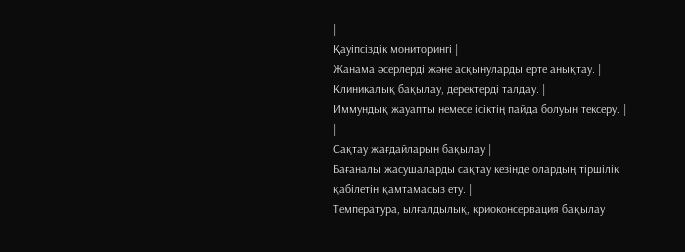|
Қауіпсіздік мониторингі |
Жанама әсерлерді және асқынуларды ерте анықтау. |
Клиникалық бақылау, деректерді талдау. |
Иммундық жауапты немесе ісіктің пайда болуын тексеру. |
|
Сақтау жағдайларын бақылау |
Бағаналы жасушаларды сақтау кезінде олардың тіршілік қабілетін қамтамасыз ету. |
Температура, ылғалдылық, криоконсервация бақылау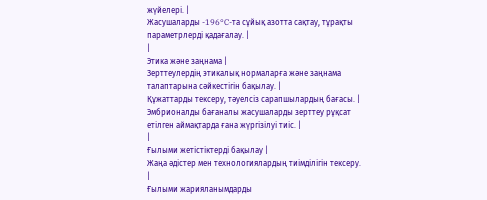жүйелері. |
Жасушаларды -196°C-та сұйық азотта сақтау, тұрақты параметрлерді қадағалау. |
|
Этика және заңнама |
Зерттеулердің этикалық нормаларға және заңнама талаптарына сәйкестігін бақылау. |
Құжаттарды тексеру, тәуелсіз сарапшылардың бағасы. |
Эмбрионалды бағаналы жасушаларды зерттеу рұқсат етілген аймақтарда ғана жүргізілуі тиіс. |
|
Ғылыми жетістіктерді бақылау |
Жаңа әдістер мен технологиялардың тиімділігін тексеру. |
Ғылыми жарияланымдарды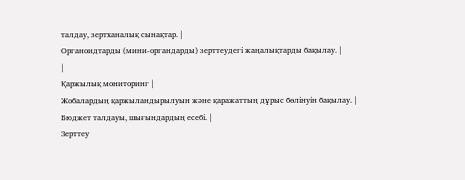талдау, зертханалық сынақтар. |
Органоидтарды (мини-органдарды) зерттеудегі жаңалықтарды бақылау. |
|
Қаржылық мониторинг |
Жобалардың қаржыландырылуын және қаражаттың дұрыс бөлінуін бақылау. |
Бюджет талдауы, шығындардың есебі. |
Зерттеу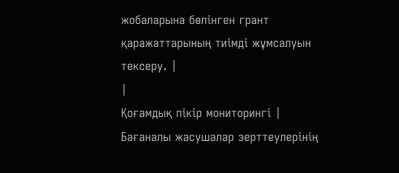жобаларына бөлінген грант қаражаттарының тиімді жұмсалуын тексеру. |
|
Қоғамдық пікір мониторингі |
Бағаналы жасушалар зерттеулерінің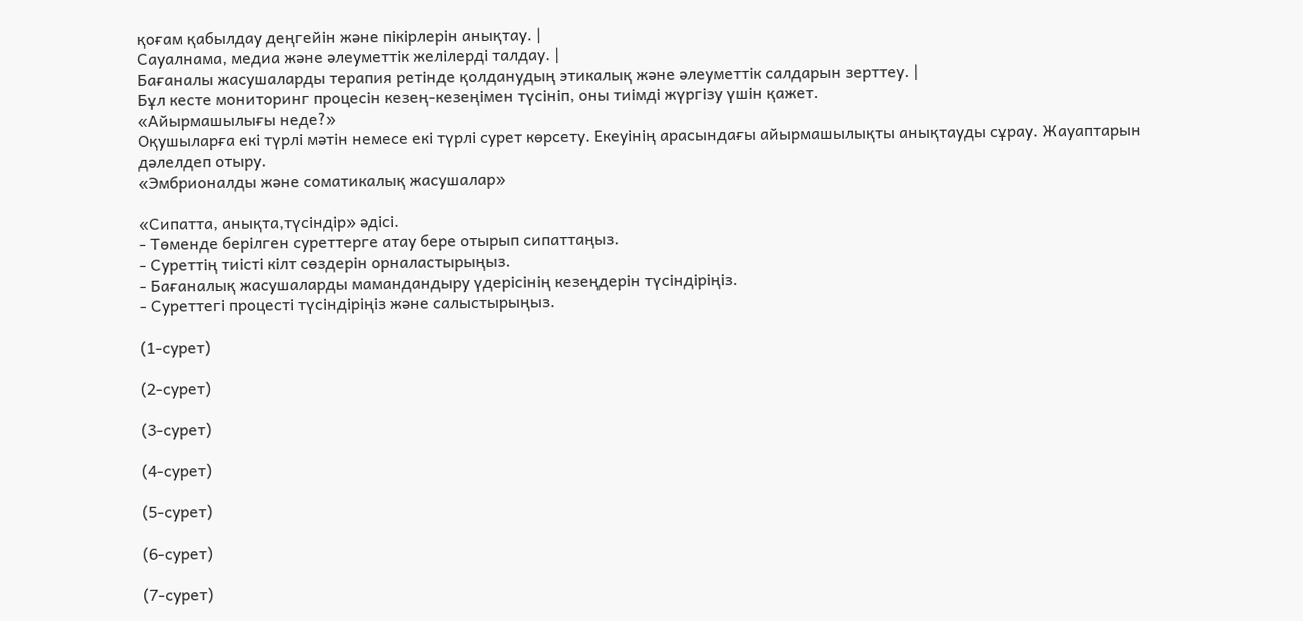қоғам қабылдау деңгейін және пікірлерін анықтау. |
Сауалнама, медиа және әлеуметтік желілерді талдау. |
Бағаналы жасушаларды терапия ретінде қолданудың этикалық және әлеуметтік салдарын зерттеу. |
Бұл кесте мониторинг процесін кезең-кезеңімен түсініп, оны тиімді жүргізу үшін қажет.
«Айырмашылығы неде?»
Оқушыларға екі түрлі мəтін немесе екі түрлі сурет көрсету. Екеуінің арасындағы айырмашылықты анықтауды сұрау. Жауаптарын дəлелдеп отыру.
«Эмбрионалды және соматикалық жасушалар»

«Сипатта, анықта,түсіндір» әдісі.
- Төменде берілген суреттерге атау бере отырып сипаттаңыз.
- Суреттің тиісті кілт сөздерін орналастырыңыз.
- Бағаналық жасушаларды мамандандыру үдерісінің кезеңдерін түсіндіріңіз.
- Суреттегі процесті түсіндіріңіз және салыстырыңыз.

(1-сурет)

(2-сурет)

(3-сурет)

(4-сурет)

(5-сурет)

(6-сурет)

(7-сурет)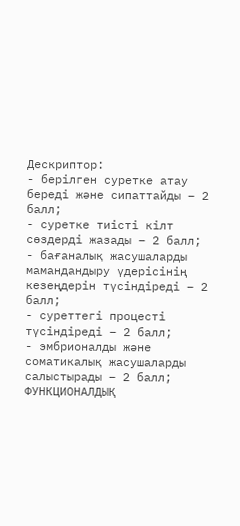Дескриптор:
- берілген суретке атау береді және сипаттайды – 2 балл;
- суретке тиісті кілт сөздерді жазады – 2 балл;
- бағаналық жасушаларды мамандандыру үдерісінің кезеңдерін түсіндіреді – 2 балл;
- суреттегі процесті түсіндіреді – 2 балл;
- эмбрионалды және соматикалық жасушаларды салыстырады – 2 балл;
ФУНКЦИОНАЛДЫҚ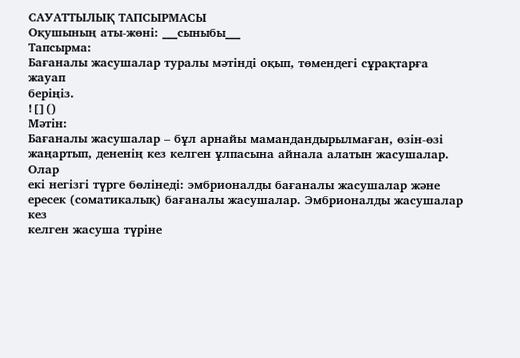САУАТТЫЛЫҚ ТАПСЫРМАСЫ
Оқушының аты-жөні: ___сыныбы___
Тапсырма:
Бағаналы жасушалар туралы мәтінді оқып, төмендегі сұрақтарға жауап
беріңіз.
![]()
Мәтін:
Бағаналы жасушалар – бұл арнайы мамандандырылмаған, өзін-өзі
жаңартып, дененің кез келген ұлпасына айнала алатын жасушалар. Олар
екі негізгі түрге бөлінеді: эмбрионалды бағаналы жасушалар және
ересек (соматикалық) бағаналы жасушалар. Эмбрионалды жасушалар кез
келген жасуша түріне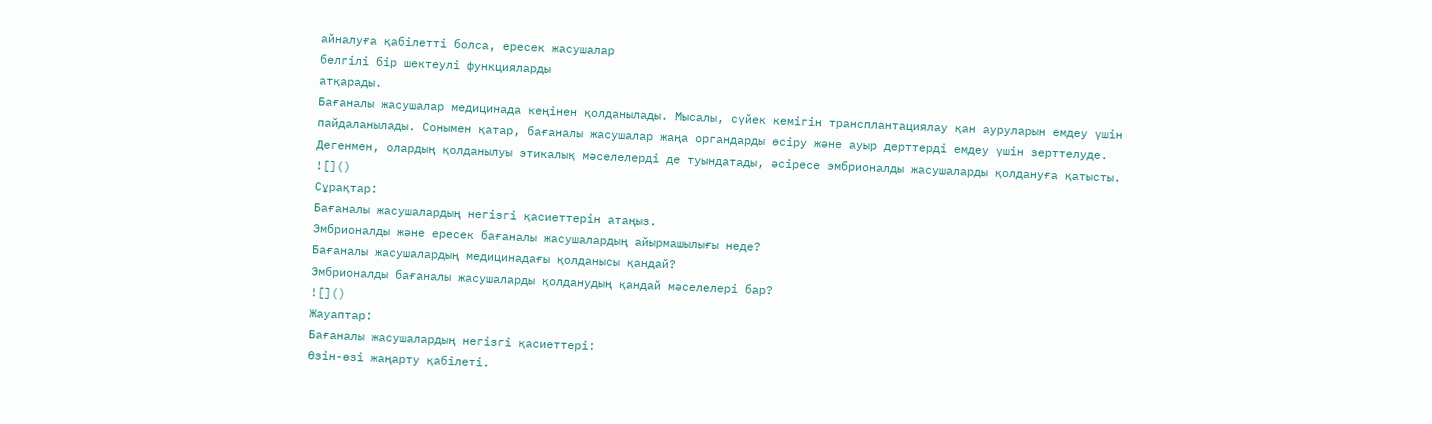айналуға қабілетті болса, ересек жасушалар
белгілі бір шектеулі функцияларды
атқарады.
Бағаналы жасушалар медицинада кеңінен қолданылады. Мысалы, сүйек кемігін трансплантациялау қан ауруларын емдеу үшін пайдаланылады. Сонымен қатар, бағаналы жасушалар жаңа органдарды өсіру және ауыр дерттерді емдеу үшін зерттелуде. Дегенмен, олардың қолданылуы этикалық мәселелерді де туындатады, әсіресе эмбрионалды жасушаларды қолдануға қатысты.
![]()
Сұрақтар:
Бағаналы жасушалардың негізгі қасиеттерін атаңыз.
Эмбрионалды және ересек бағаналы жасушалардың айырмашылығы неде?
Бағаналы жасушалардың медицинадағы қолданысы қандай?
Эмбрионалды бағаналы жасушаларды қолданудың қандай мәселелері бар?
![]()
Жауаптар:
Бағаналы жасушалардың негізгі қасиеттері:
Өзін-өзі жаңарту қабілеті.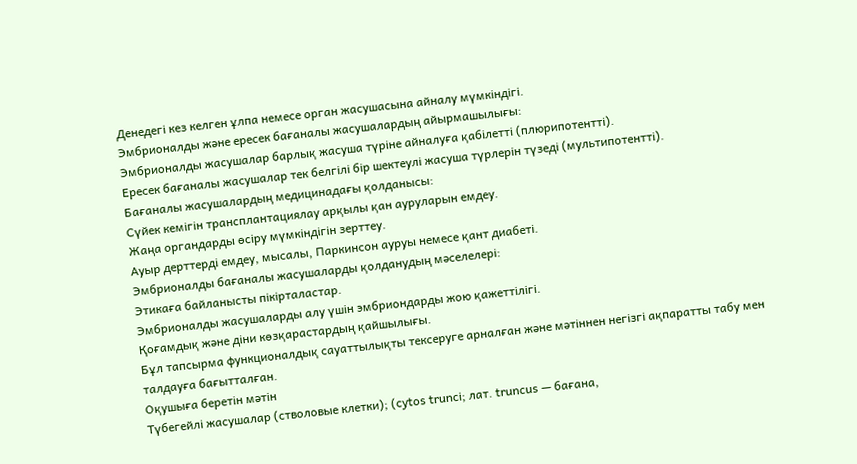Денедегі кез келген ұлпа немесе орган жасушасына айналу мүмкіндігі.
Эмбрионалды және ересек бағаналы жасушалардың айырмашылығы:
Эмбрионалды жасушалар барлық жасуша түріне айналуға қабілетті (плюрипотентті).
Ересек бағаналы жасушалар тек белгілі бір шектеулі жасуша түрлерін түзеді (мультипотентті).
Бағаналы жасушалардың медицинадағы қолданысы:
Сүйек кемігін трансплантациялау арқылы қан ауруларын емдеу.
Жаңа органдарды өсіру мүмкіндігін зерттеу.
Ауыр дерттерді емдеу, мысалы, Паркинсон ауруы немесе қант диабеті.
Эмбрионалды бағаналы жасушаларды қолданудың мәселелері:
Этикаға байланысты пікірталастар.
Эмбрионалды жасушаларды алу үшін эмбриондарды жою қажеттілігі.
Қоғамдық және діни көзқарастардың қайшылығы.
Бұл тапсырма функционалдық сауаттылықты тексеруге арналған және мәтіннен негізгі ақпаратты табу мен талдауға бағытталған.
Оқушыға беретін мәтін
Түбегейлі жасушалар (стволовые клетки); (cytos trunci; лат. truncus — бағана,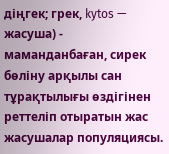діңгек; грек, kytos — жасуша) - маманданбаған, сирек бөліну арқылы сан тұрақтылығы өздігінен реттеліп отыратын жас жасушалар популяциясы.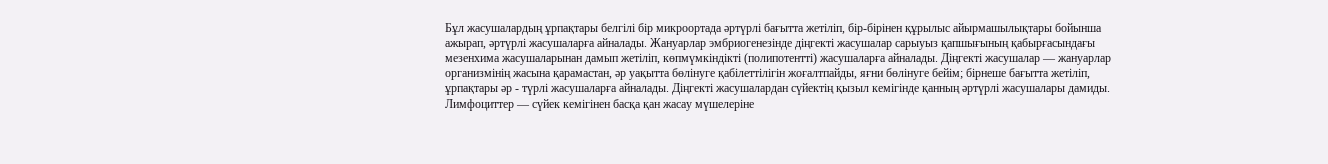Бұл жасушалардың ұрпақтары белгілі бір микроортада әртүрлі бағытта жетіліп, бір-бірінен құрылыс айырмашылықтары бойынша ажырап, әртүрлі жасушаларға айналады. Жануарлар эмбриогенезінде діңгекті жасушалар сарыуыз қапшығының қабырғасындағы мезенхима жасушаларынан дамып жетіліп, көпмүмкіндікті (полипотентті) жасушаларға айналады. Діңгекті жасушалар — жануарлар организмінің жасына қарамастан, әр уақытта бөлінуге қабілеттілігін жоғалтпайды, яғни бөлінуге бейім; бірнеше бағытта жетіліп, ұрпақтары әр - түрлі жасушаларға айналады. Діңгекті жасушалардан сүйектің қызыл кемігінде қанның әртүрлі жасушалары дамиды. Лимфоциттер — сүйек кемігінен басқа қан жасау мүшелеріне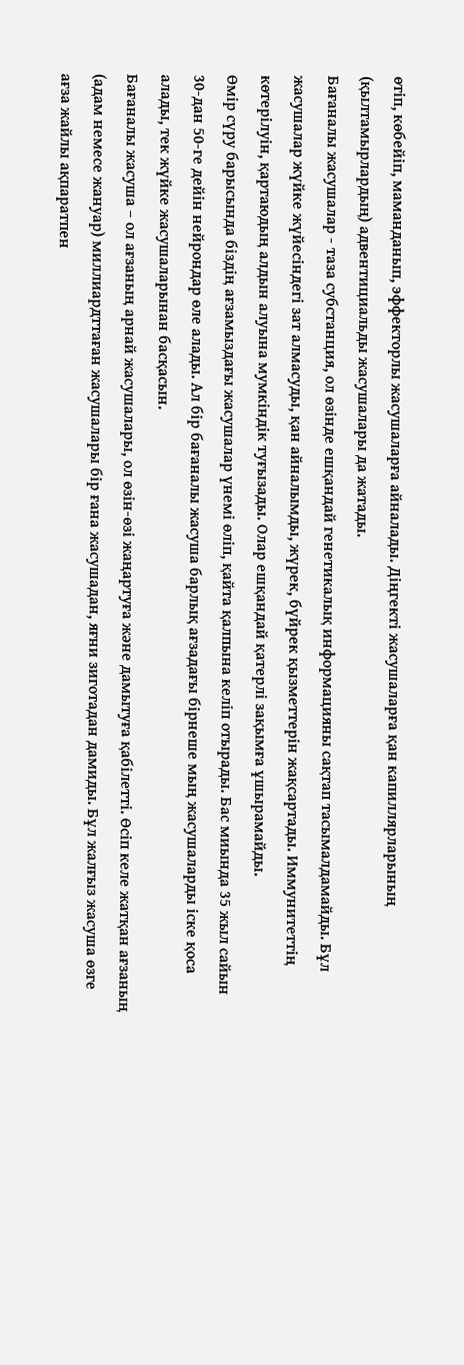өтіп, көбейіп, маманданып, эффекторлы жасушаларға айналады. Діңгекті жасушаларға қан капиллярларының (қылтамырлардың) адвентициальды жасушалары да жатады.
Бағаналы жасушалар - таза субстанция, ол өзінде ешқандай генетикалық информацияны сақтап тасымалдамайды. Бұл жасушалар жүйке жүйесіндегі зат алмасуды, қан айналымды, жүрек, бүйрек қызметтерін жақсартады. Иммунитеттің көтерілуін, қартаюдың алдын алуына мумкіндік туғызады. Олар ешқандай қатерлі зақымға ұшырамайды.
Өмір сүру барысында біздің ағзамыздағы жасушалар үнемі өліп, қайта қалпына келіп отырады. Бас миында 35 жыл сайын 30-дан 50-ге дейін нейрондар өле алады. Ал бір бағаналы жасуша барлық ағзадағы бірнеше мың жасушаларды іске қоса алады, тек жүйке жасушаларынан басқасын.
Бағаналы жасуша – ол ағзаның арнай жасушалары, ол өзін-өзі жаңартуға және дамытуға қабілетті. Өсіп келе жатқан ағзаның (адам немесе жануар) миллиардттаған жасушалары бір ғана жасушадан, яғни зиготадан дамиды. Бұл жалғыз жасуша өзге ағза жайлы ақпаратпен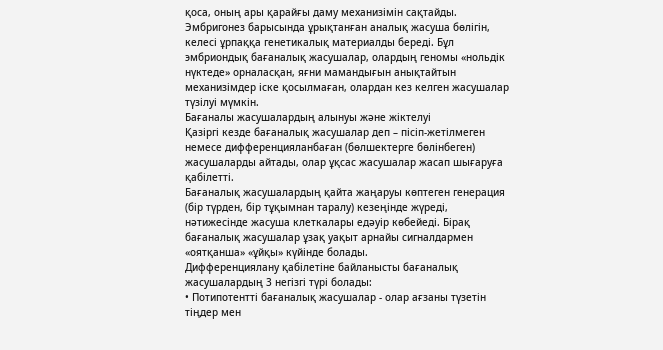қоса, оның ары қарайғы даму механизімін сақтайды. Эмбригонез барысында ұрықтанған аналық жасуша бөлігін, келесі ұрпаққа генетикалық материалды береді. Бұл эмбриондық бағаналық жасушалар, олардың геномы «нольдік нүктеде» орналасқан, яғни мамандығын анықтайтын механизімдер іске қосылмаған, олардан кез келген жасушалар түзілуі мүмкін.
Бағаналы жасушалардың алынуы және жіктелуі
Қазіргі кезде бағаналық жасушалар деп – пісіп-жетілмеген немесе дифференцияланбаған (бөлшектерге бөлінбеген) жасушаларды айтады, олар ұқсас жасушалар жасап шығаруға қабілетті.
Бағаналық жасушалардың қайта жаңаруы көптеген генерация (бір түрден, бір тұқымнан таралу) кезеңінде жүреді, нәтижесінде жасуша клеткалары едәуір көбейеді. Бірақ бағаналық жасушалар ұзақ уақыт арнайы сигналдармен «оятқанша» «ұйқы» күйінде болады.
Дифференциялану қабілетіне байланысты бағаналық жасушалардың 3 негізгі түрі болады:
• Потипотентті бағаналық жасушалар - олар ағзаны түзетін тіңдер мен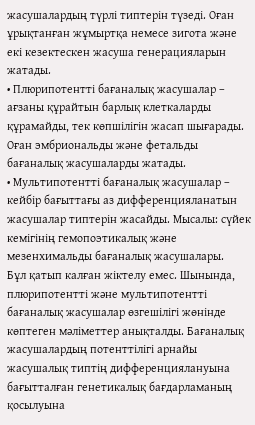жасушалардың түрлі типтерін түзеді. Оған ұрықтанған жұмыртқа немесе зигота және екі кезектескен жасуша генерацияларын жатады.
• Плюрипотентті бағаналық жасушалар – ағзаны құрайтын барлық клеткаларды құрамайды, тек көпшілігін жасап шығарады. Оған эмбриональды және фетальды бағаналық жасушаларды жатады.
• Мультипотентті бағаналық жасушалар – кейбір бағыттағы аз дифференцияланатын жасушалар типтерін жасайды. Мысалы: сүйек кемігінің гемопоэтикалық және мезенхимальды бағаналық жасушалары.
Бұл қатып калған жіктелу емес. Шынында, плюрипотентті және мультипотентті бағаналық жасушалар өзгешілігі жөнінде көптеген мәліметтер анықталды. Бағаналық жасушалардың потенттілігі арнайы жасушалық типтің дифференциялануына бағытталған генетикалық бағдарламаның қосылуына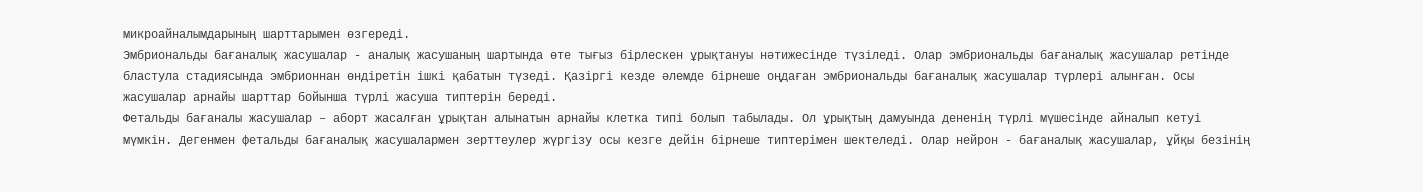микроайналымдарының шарттарымен өзгереді.
Эмбриональды бағаналық жасушалар - аналық жасушаның шартында өте тығыз бірлескен ұрықтануы нәтижесінде түзіледі. Олар эмбриональды бағаналық жасушалар ретінде бластула стадиясында эмбрионнан өндіретін ішкі қабатын түзеді. Қазіргі кезде әлемде бірнеше оңдаған эмбриональды бағаналық жасушалар түрлері алынған. Осы жасушалар арнайы шарттар бойынша түрлі жасуша типтерін береді.
Фетальды бағаналы жасушалар – аборт жасалған ұрықтан алынатын арнайы клетка типі болып табылады. Ол ұрықтың дамуында дененің түрлі мүшесінде айналып кетуі мүмкін. Дегенмен фетальды бағаналық жасушалармен зерттеулер жүргізу осы кезге дейін бірнеше типтерімен шектеледі. Олар нейрон - бағаналық жасушалар, ұйқы безінің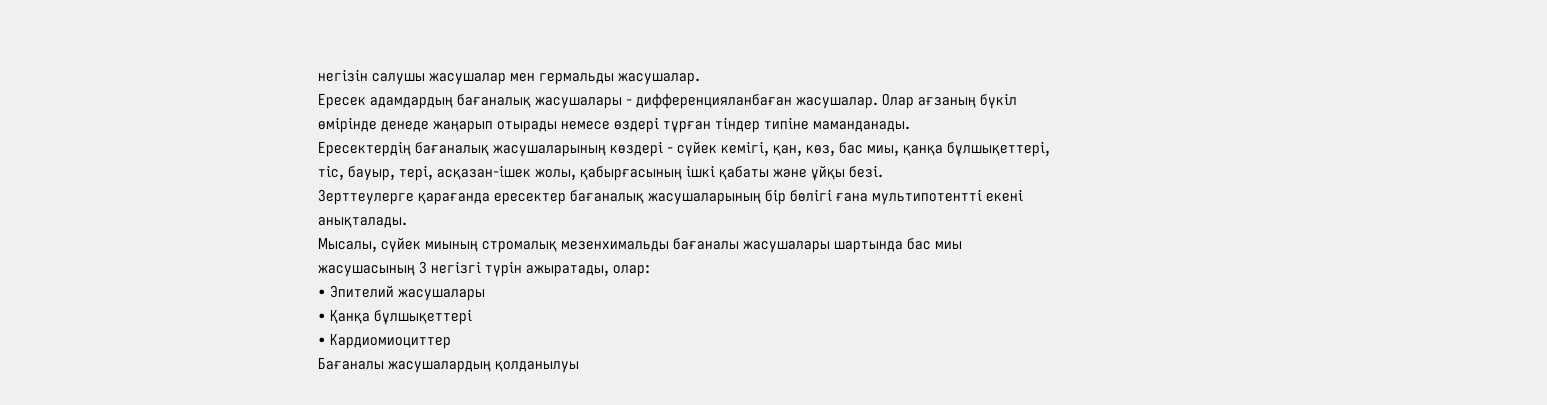негізін салушы жасушалар мен гермальды жасушалар.
Ересек адамдардың бағаналық жасушалары - дифференцияланбаған жасушалар. Олар ағзаның бүкіл өмірінде денеде жаңарып отырады немесе өздері тұрған тіндер типіне маманданады.
Ересектердің бағаналық жасушаларының көздері - сүйек кемігі, қан, көз, бас миы, қанқа бұлшықеттері, тіс, бауыр, тері, асқазан-ішек жолы, қабырғасының ішкі қабаты және ұйқы безі.
Зерттеулерге қарағанда ересектер бағаналық жасушаларының бір бөлігі ғана мультипотентті екені анықталады.
Мысалы, сүйек миының стромалық мезенхимальды бағаналы жасушалары шартында бас миы жасушасының 3 негізгі түрін ажыратады, олар:
• Эпителий жасушалары
• Қанқа бұлшықеттері
• Кардиомиоциттер
Бағаналы жасушалардың қолданылуы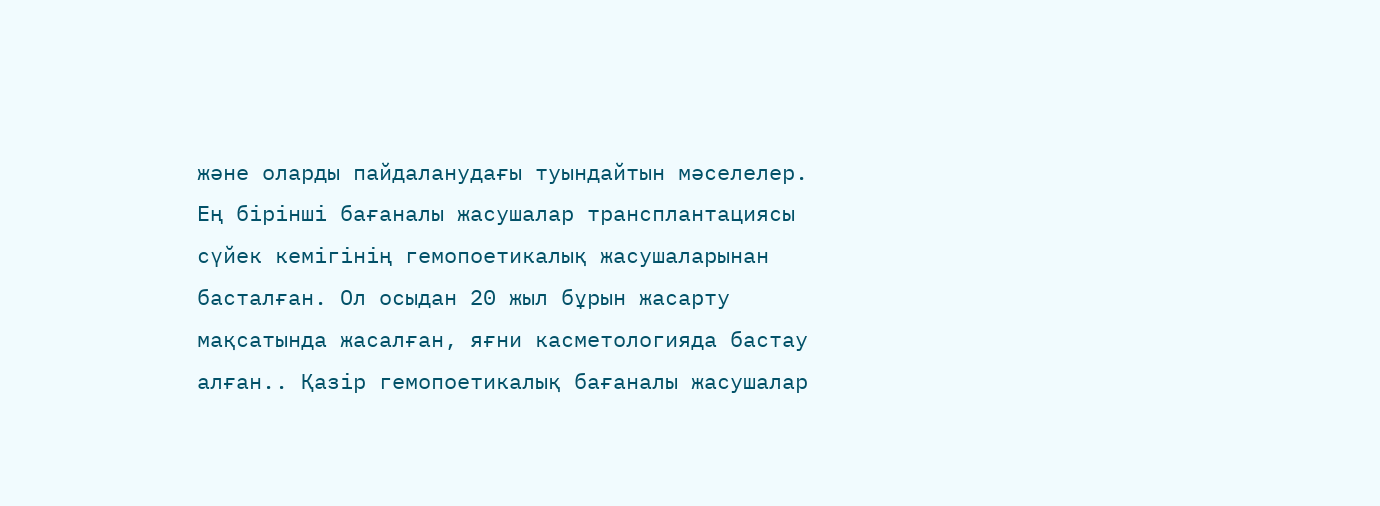және оларды пайдаланудағы туындайтын мәселелер.
Ең бірінші бағаналы жасушалар трансплантациясы сүйек кемігінің гемопоетикалық жасушаларынан басталған. Ол осыдан 20 жыл бұрын жасарту мақсатында жасалған, яғни касметологияда бастау алған.. Қазір гемопоетикалық бағаналы жасушалар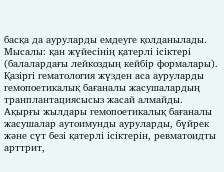басқа да ауруларды емдеуге қолданылады. Мысалы: қан жүйесінің қатерлі ісіктері (балалардағы лейкоздың кейбір формалары). Қазіргі гематология жүзден аса ауруларды гемопоетикалық бағаналы жасушалардың транплантациясысыз жасай алмайды. Ақырғы жылдары гемопоетикалық бағаналы жасушалар аутоимунды ауруларды, бүйрек және сүт безі қатерлі ісіктерін, ревматоидты арттрит,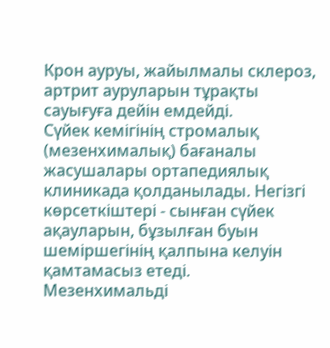Крон ауруы, жайылмалы склероз, артрит ауруларын тұрақты сауығуға дейін емдейді.
Сүйек кемігінің стромалық (мезенхималық) бағаналы жасушалары ортапедиялық клиникада қолданылады. Негізгі көрсеткіштері - сынған сүйек ақауларын, бұзылған буын шеміршегінің қалпына келуін қамтамасыз етеді.
Мезенхимальді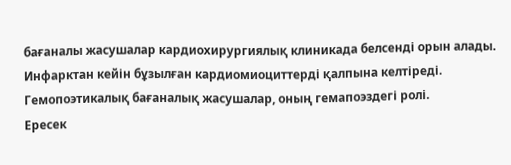бағаналы жасушалар кардиохирургиялық клиникада белсенді орын алады. Инфарктан кейін бұзылған кардиомиоциттерді қалпына келтіреді.
Гемопоэтикалық бағаналық жасушалар, оның гемапоэздегі ролі.
Ересек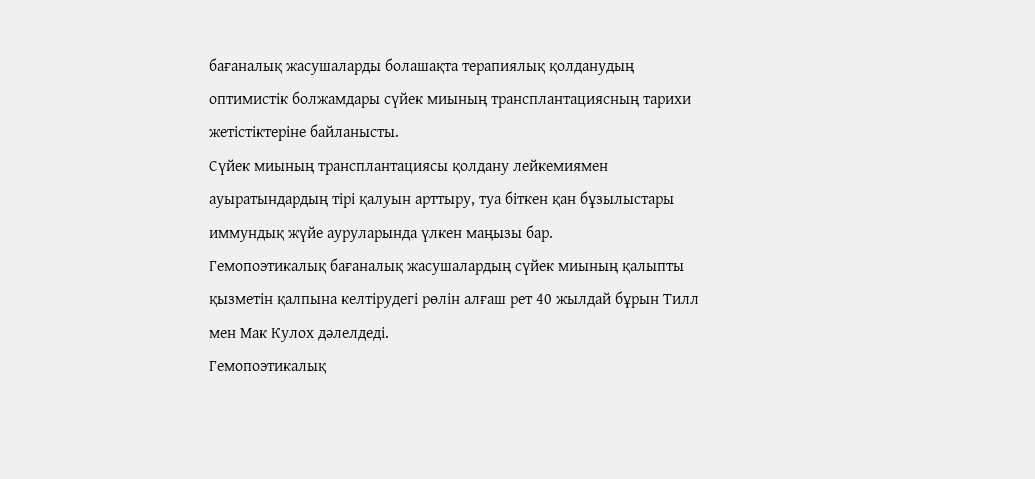бағаналық жасушаларды болашақта терапиялық қолданудың оптимистік болжамдары сүйек миының трансплантациясның тарихи жетістіктеріне байланысты.
Сүйек миының трансплантациясы қолдану лейкемиямен ауыратындардың тірі қалуын арттыру, туа біткен қан бұзылыстары иммундық жүйе ауруларында үлкен маңызы бар.
Гемопоэтикалық бағаналық жасушалардың сүйек миының қалыпты қызметін қалпына келтірудегі рөлін алғаш рет 40 жылдай бұрын Тилл мен Мак Кулох дәлелдеді.
Гемопоэтикалық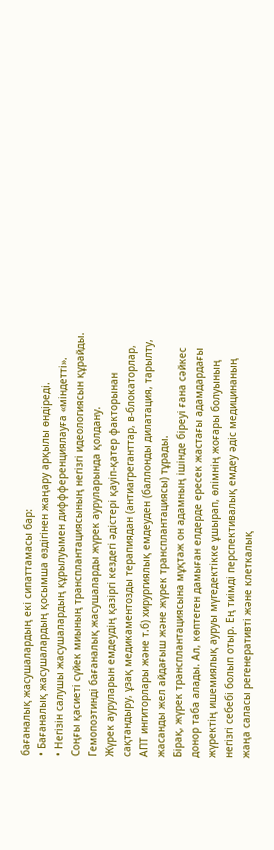бағаналық жасушалардың екі сипаттамасы бар:
• Бағаналық жасушалардың қосымша өздігінен жаңару арқылы өндіреді.
• Негізін салушы жасушалардың құрылуымен диффференциялауға «міндетті».
Соңғы қасиеті сүйек миының трансплантациясының негізгі идеологиясын құрайды.
Гемопоэтинді бағаналық жасушаларды жүрек ауруларында қолдану.
Жүрек ауруларын емдеудің қазіргі кездегі әдістері қауіп-қатер факторынан сақтандыру, ұзақ медикаментозды терапиядан (антиагреганттар, в-блокаторлар, АПТ ингиторлары және т.б) хирургиялық емдеуден (баллонды дилатация, тарылту, жасанды жел айдағыш және жүрек трансплантациясы) тұрады.
Бірақ, жүрек трансплантациясына мұқтаж он адамның ішінде біреуі ғана сәйкес донор таба алады. Ал, көптеген дамыған елдерде ересек жастағы адамдардағы жүректің ишемиялық ауруы мүгедектікке ұшырап, өлімнің жоғары болуының негізгі себебі болып отыр. Ең тиімді перспективалық емдеу әдіс медицинаның жаңа саласы регенеративті және клеткалық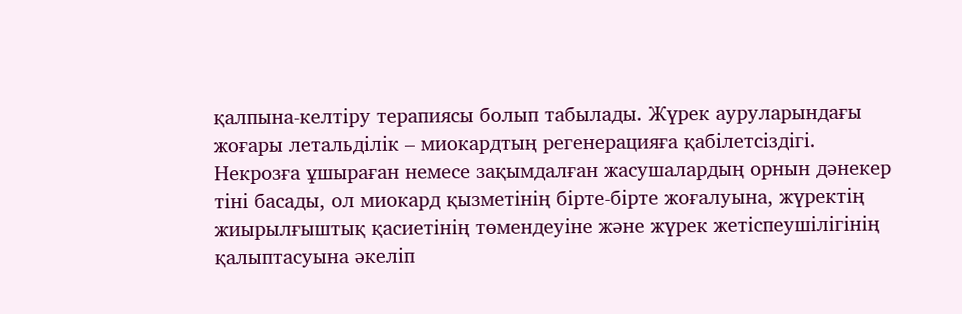қалпына-келтіру терапиясы болып табылады. Жүрек ауруларындағы жоғары летальділік – миокардтың регенерацияға қабілетсіздігі.
Некрозға ұшыраған немесе зақымдалған жасушалардың орнын дәнекер тіні басады, ол миокард қызметінің бірте-бірте жоғалуына, жүректің жиырылғыштық қасиетінің төмендеуіне және жүрек жетіспеушілігінің қалыптасуына әкеліп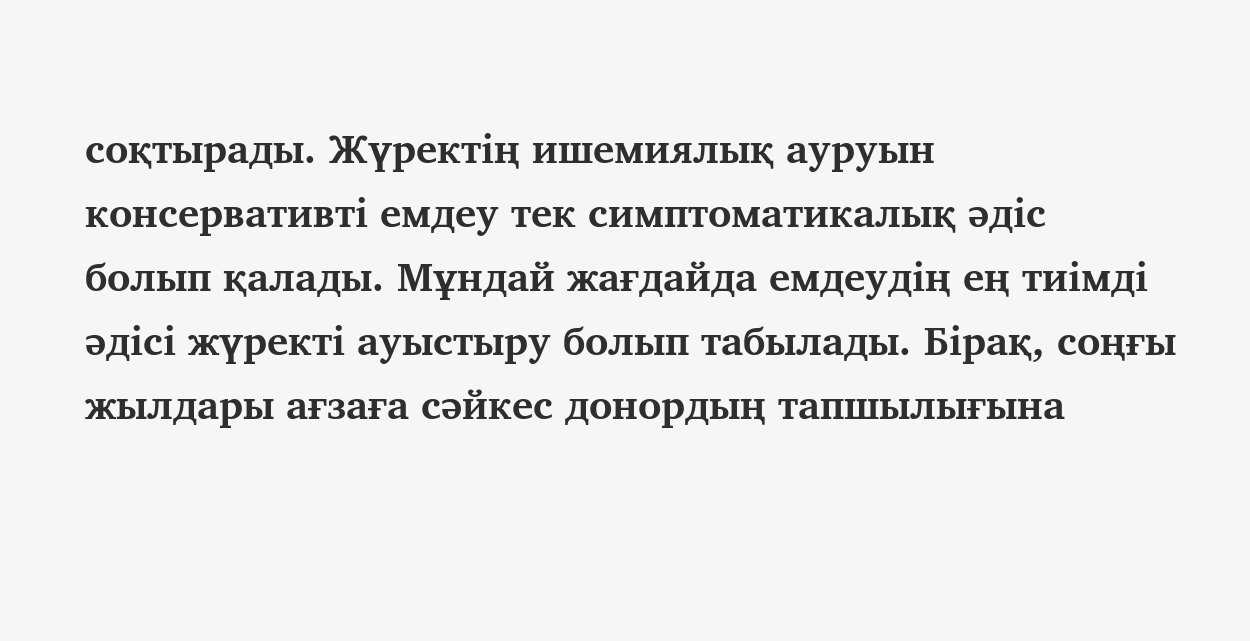соқтырады. Жүректің ишемиялық ауруын консервативті емдеу тек симптоматикалық әдіс болып қалады. Мұндай жағдайда емдеудің ең тиімді әдісі жүректі ауыстыру болып табылады. Бірақ, соңғы жылдары ағзаға сәйкес донордың тапшылығына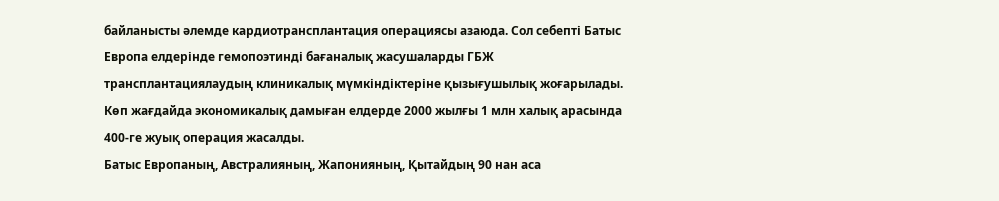байланысты әлемде кардиотрансплантация операциясы азаюда. Сол себепті Батыс Европа елдерінде гемопоэтинді бағаналық жасушаларды ГБЖ трансплантациялаудың клиникалық мүмкіндіктеріне қызығушылық жоғарылады.
Көп жағдайда экономикалық дамыған елдерде 2000 жылғы 1 млн халық арасында 400-ге жуық операция жасалды.
Батыс Европаның, Австралияның, Жапонияның, Қытайдың 90 нан аса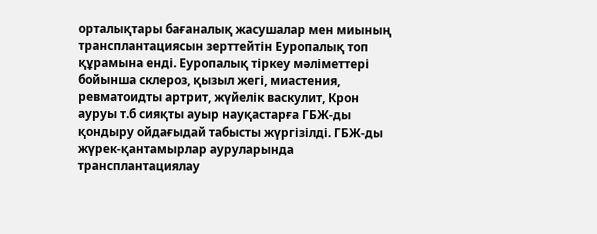орталықтары бағаналық жасушалар мен миының трансплантациясын зерттейтін Еуропалық топ құрамына енді. Еуропалық тіркеу мәліметтері бойынша склероз, қызыл жегі, миастения, ревматоидты артрит, жүйелік васкулит, Крон ауруы т.б сияқты ауыр науқастарға ГБЖ-ды қондыру ойдағыдай табысты жүргізілді. ГБЖ-ды жүрек-қантамырлар ауруларында трансплантациялау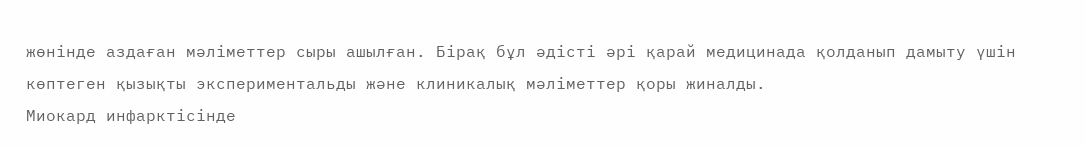жөнінде аздаған мәліметтер сыры ашылған. Бірақ бұл әдісті әрі қарай медицинада қолданып дамыту үшін көптеген қызықты экспериментальды және клиникалық мәліметтер қоры жиналды.
Миокард инфарктісінде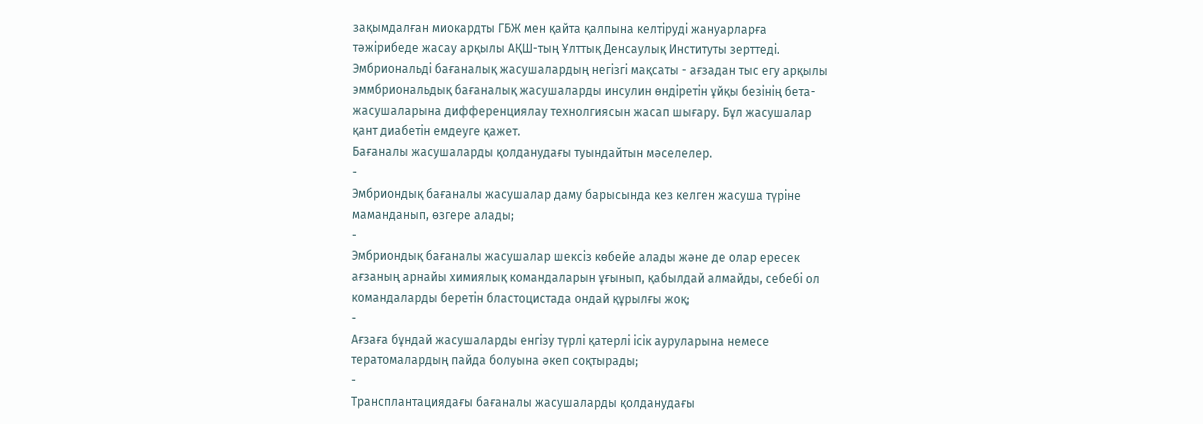зақымдалған миокардты ГБЖ мен қайта қалпына келтіруді жануарларға тәжірибеде жасау арқылы АҚШ-тың Ұлттық Денсаулық Институты зерттеді.
Эмбриональді бағаналық жасушалардың негізгі мақсаты - ағзадан тыс егу арқылы эммбриональдық бағаналық жасушаларды инсулин өндіретін ұйқы безінің бета-жасушаларына дифференциялау технолгиясын жасап шығару. Бұл жасушалар қант диабетін емдеуге қажет.
Бағаналы жасушаларды қолданудағы туындайтын мәселелер.
-
Эмбриондық бағаналы жасушалар даму барысында кез келген жасуша түріне маманданып, өзгере алады;
-
Эмбриондық бағаналы жасушалар шексіз көбейе алады және де олар ересек ағзаның арнайы химиялық командаларын ұғынып, қабылдай алмайды, себебі ол командаларды беретін бластоцистада ондай құрылғы жоқ;
-
Ағзаға бұндай жасушаларды енгізу түрлі қатерлі ісік ауруларына немесе тератомалардың пайда болуына әкеп соқтырады;
-
Трансплантациядағы бағаналы жасушаларды қолданудағы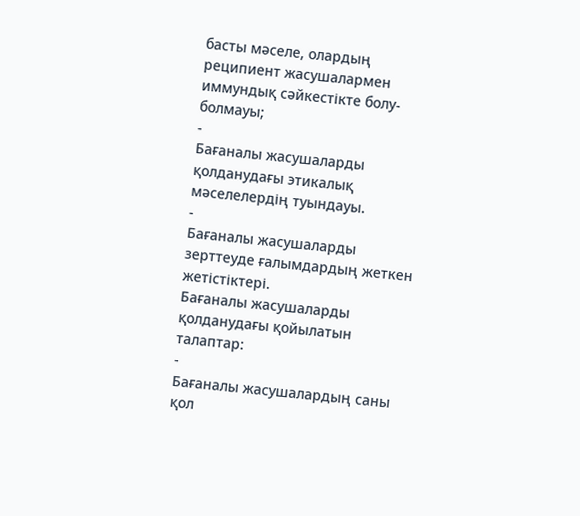басты мәселе, олардың реципиент жасушалармен иммундық сәйкестікте болу-болмауы;
-
Бағаналы жасушаларды қолданудағы этикалық мәселелердің туындауы.
-
Бағаналы жасушаларды зерттеуде ғалымдардың жеткен жетістіктері.
Бағаналы жасушаларды қолданудағы қойылатын талаптар:
-
Бағаналы жасушалардың саны қол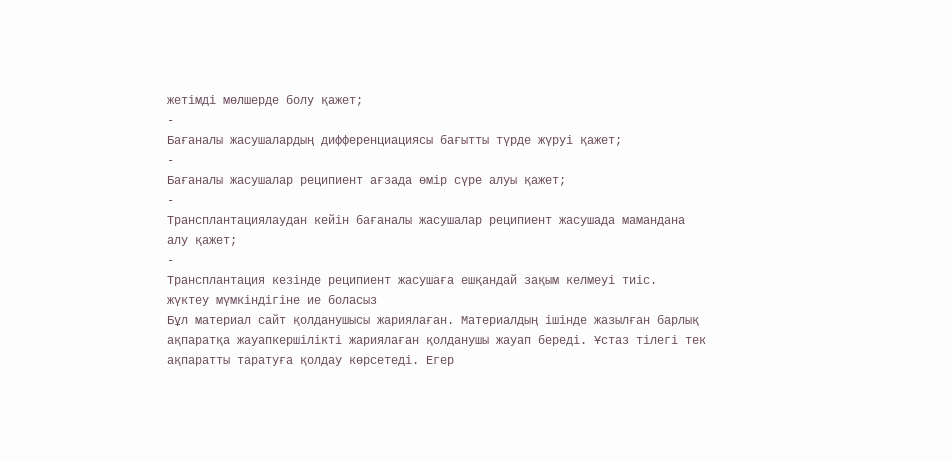жетімді мөлшерде болу қажет;
-
Бағаналы жасушалардың дифференциациясы бағытты түрде жүруі қажет;
-
Бағаналы жасушалар реципиент ағзада өмір сүре алуы қажет;
-
Трансплантациялаудан кейін бағаналы жасушалар реципиент жасушада мамандана алу қажет;
-
Трансплантация кезінде реципиент жасушаға ешқандай зақым келмеуі тиіс.
жүктеу мүмкіндігіне ие боласыз
Бұл материал сайт қолданушысы жариялаған. Материалдың ішінде жазылған барлық ақпаратқа жауапкершілікті жариялаған қолданушы жауап береді. Ұстаз тілегі тек ақпаратты таратуға қолдау көрсетеді. Егер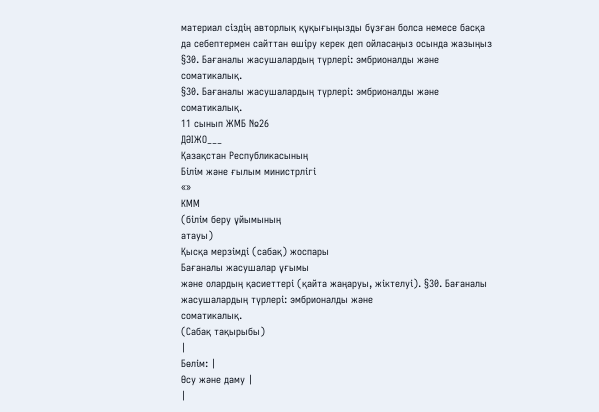материал сіздің авторлық құқығыңызды бұзған болса немесе басқа да себептермен сайттан өшіру керек деп ойласаңыз осында жазыңыз
§30. Бағаналы жасушалардың түрлері: эмбрионалды және соматикалық.
§30. Бағаналы жасушалардың түрлері: эмбрионалды және соматикалық.
11 сынып ЖМБ №26
ДӘІЖО___
Қазақстан Республикасының
Білім және ғылым министрлігі
«»
КММ
(білім беру ұйымының
атауы)
Қысқа мерзімді (сабақ) жоспары
Бағаналы жасушалар ұғымы
және олардың қасиеттері (қайта жаңаруы, жіктелуі). §30. Бағаналы
жасушалардың түрлері: эмбрионалды және
соматикалық.
(Сабақ тақырыбы)
|
Бөлім: |
Өсу және даму |
|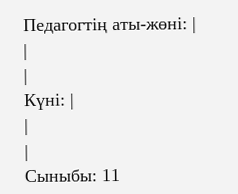Педагогтің аты-жөні: |
|
|
Күні: |
|
|
Сыныбы: 11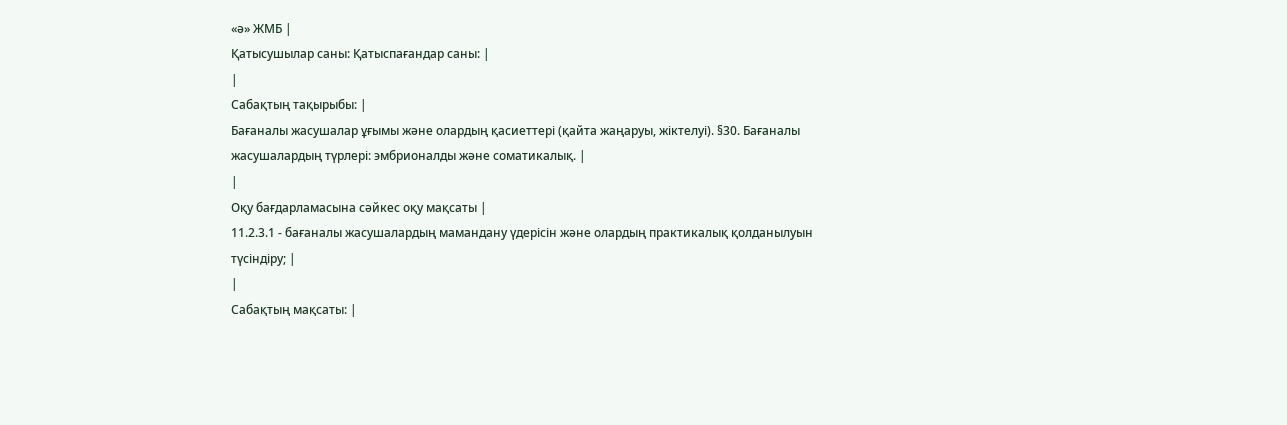«ә» ЖМБ |
Қатысушылар саны: Қатыспағандар саны: |
|
Сабақтың тақырыбы: |
Бағаналы жасушалар ұғымы және олардың қасиеттері (қайта жаңаруы, жіктелуі). §30. Бағаналы жасушалардың түрлері: эмбрионалды және соматикалық. |
|
Оқу бағдарламасына сәйкес оқу мақсаты |
11.2.3.1 - бағаналы жасушалардың мамандану үдерісін және олардың практикалық қолданылуын түсіндіру; |
|
Сабақтың мақсаты: |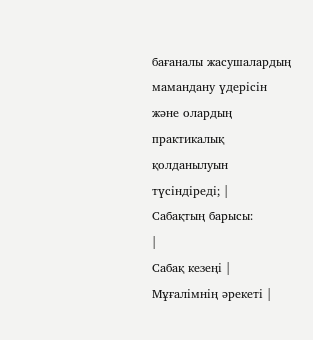бағаналы жасушалардың мамандану үдерісін және олардың практикалық қолданылуын түсіндіреді; |
Сабақтың барысы:
|
Сабақ кезеңі |
Мұғалімнің әрекеті |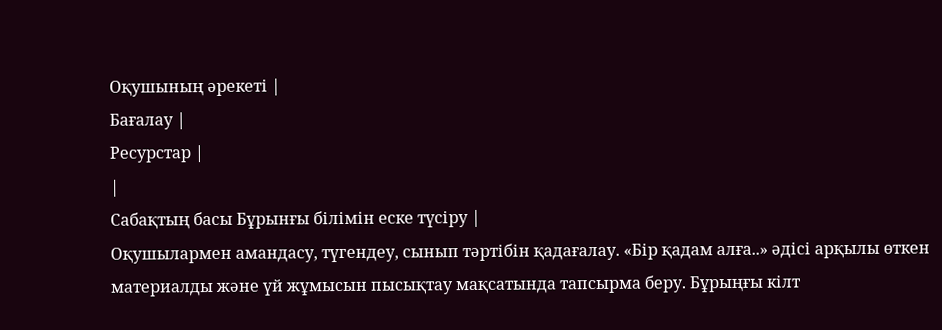Оқушының әрекеті |
Бағалау |
Ресурстар |
|
Сабақтың басы Бұрынғы білімін еске түсіру |
Оқушылармен амандасу, түгендеу, сынып тәртібін қадағалау. «Бір қадам алға..» әдісі арқылы өткен материалды және үй жұмысын пысықтау мақсатында тапсырма беру. Бұрыңғы кілт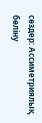сөздер: Ассиметриялық бөліну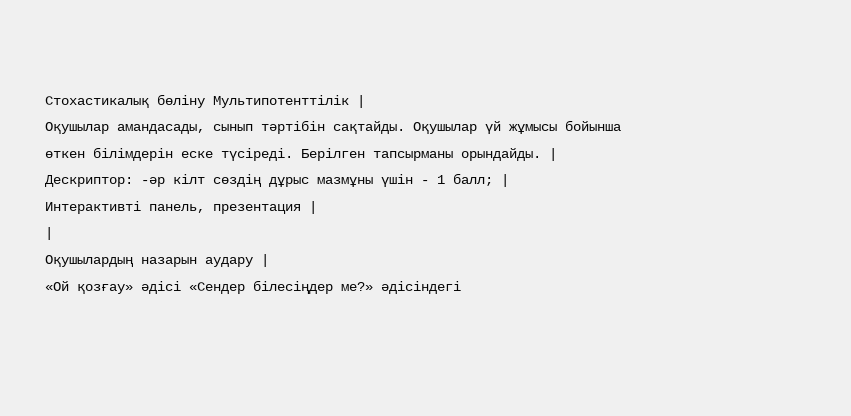Стохастикалық бөліну Мультипотенттілік |
Оқушылар амандасады, сынып тәртібін сақтайды. Оқушылар үй жұмысы бойынша өткен білімдерін еске түсіреді. Берілген тапсырманы орындайды. |
Дескриптор: -әр кілт сөздің дұрыс мазмұны үшін - 1 балл; |
Интерактивті панель, презентация |
|
Оқушылардың назарын аудару |
«Ой қозғау» әдісі «Сендер білесіңдер ме?» әдісіндегі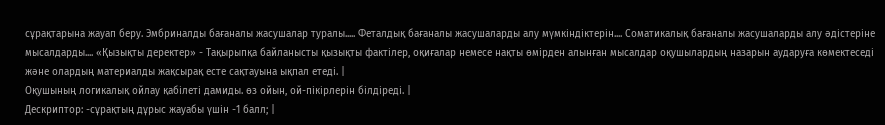сұрақтарына жауап беру. Эмбриналды бағаналы жасушалар туралы..... Феталдық бағаналы жасушаларды алу мүмкіндіктерін.... Соматикалық бағаналы жасушаларды алу әдістеріне мысалдарды.... «Қызықты деректер» - Тақырыпқа байланысты қызықты фактілер, оқиғалар немесе нақты өмірден алынған мысалдар оқушылардың назарын аударуға көмектеседі және олардың материалды жақсырақ есте сақтауына ықпал етеді. |
Оқушының логикалық ойлау қабілеті дамиды. өз ойын, ой-пікірлерін білдіреді. |
Дескриптор: -сұрақтың дұрыс жауабы үшін -1 балл; |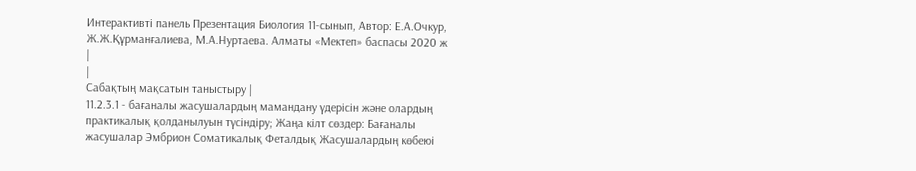Интерактивті панель Презентация Биология 11-сынып, Автор: Е.А.Очкур, Ж.Ж.Құрманғалиева, М.А.Нуртаева. Алматы «Мектеп» баспасы 2020 ж |
|
Сабақтың мақсатын таныстыру |
11.2.3.1 - бағаналы жасушалардың мамандану үдерісін және олардың практикалық қолданылуын түсіндіру; Жаңа кілт сөздер: Бағаналы жасушалар Эмбрион Соматикалық Феталдық Жасушалардың көбеюі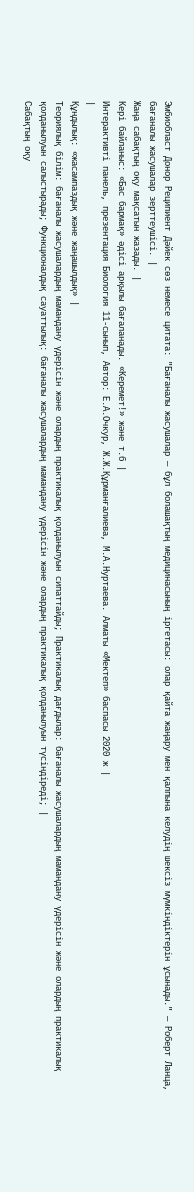Эмбиобласт Донор Реципиент Дәйек сөз немесе цитата: "Бағаналы жасушалар — бұл болашақтың медицинасының іргетасы: олар қайта жаңару мен қалпына келудің шексіз мүмкіндіктерін ұсынады." — Роберт Ланца, бағаналы жасушалар зерттеушісі. |
Жаңа сабақтың оқу мақсатын жазады. |
Кері байланыс: «Бас бармақ» әдісі арқылы бағаланады. «Керемет!» және т.б |
Интерактивті панель, презентация Биология 11-сынып, Автор: Е.А.Очкур, Ж.Ж.Құрманғалиева, М.А.Нуртаева. Алматы «Мектеп» баспасы 2020 ж |
|
Құндылық: «жасампаздық және жаңашылдық» |
Теориялық білім: бағаналы жасушалардың мамандану үдерісін және олардың практикалық қолданылуын сипаттайды; Практикалық дағдылар: бағаналы жасушалардың мамандану үдерісін және олардың практикалық қолданылуын салыстырады; Функционалдық сауаттылық: бағаналы жасушалардың мамандану үдерісін және олардың практикалық қолданылуын түсіндіреді; |
Сабақтың оқу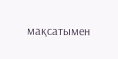мақсатымен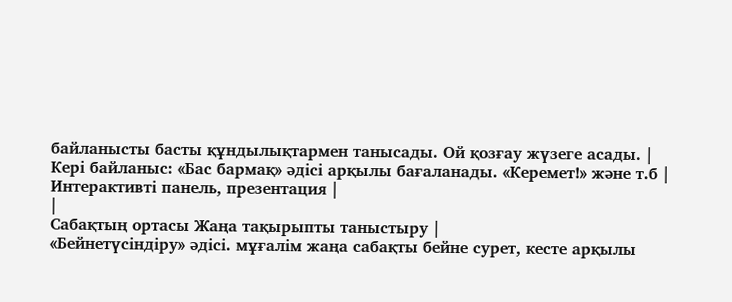байланысты басты құндылықтармен танысады. Ой қозғау жүзеге асады. |
Кері байланыс: «Бас бармақ» әдісі арқылы бағаланады. «Керемет!» және т.б |
Интерактивті панель, презентация |
|
Сабақтың ортасы Жаңа тақырыпты таныстыру |
«Бейнетүсіндіру» әдісі. мұғалім жаңа сабақты бейне сурет, кесте арқылы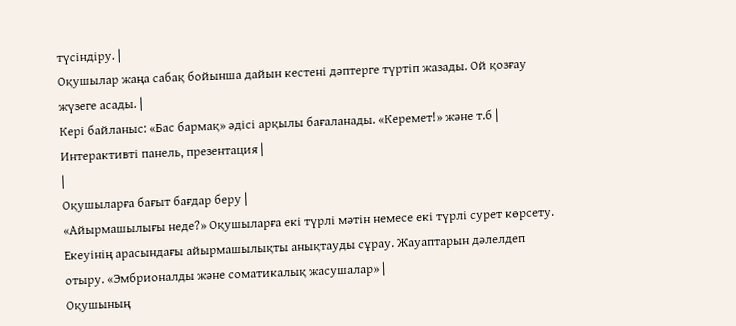түсіндіру. |
Оқушылар жаңа сабақ бойынша дайын кестені дәптерге түртіп жазады. Ой қозғау жүзеге асады. |
Кері байланыс: «Бас бармақ» әдісі арқылы бағаланады. «Керемет!» және т.б |
Интерактивті панель, презентация |
|
Оқушыларға бағыт бағдар беру |
«Айырмашылығы неде?» Оқушыларға екі түрлі мəтін немесе екі түрлі сурет көрсету. Екеуінің арасындағы айырмашылықты анықтауды сұрау. Жауаптарын дəлелдеп отыру. «Эмбрионалды және соматикалық жасушалар» |
Оқушының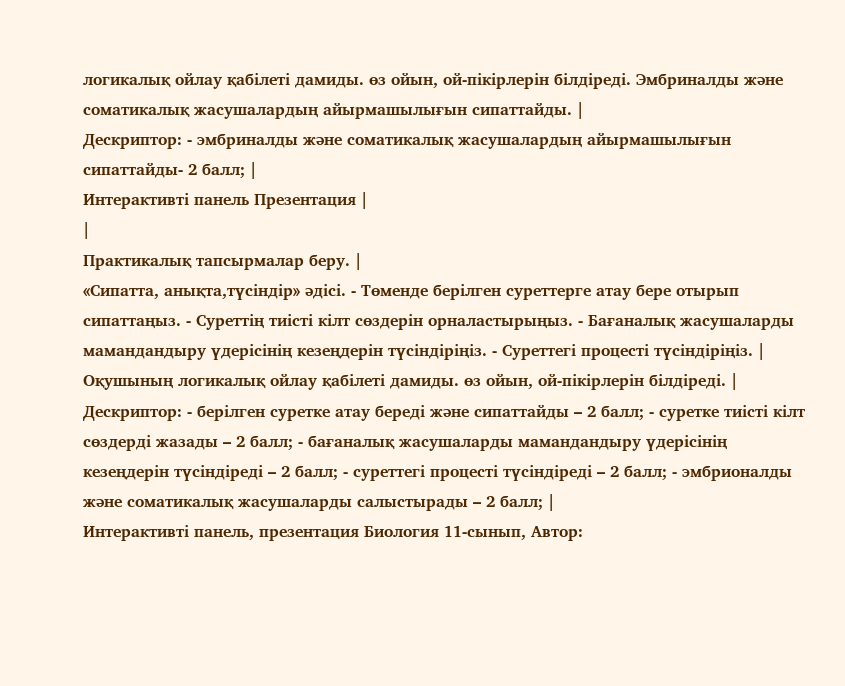логикалық ойлау қабілеті дамиды. өз ойын, ой-пікірлерін білдіреді. Эмбриналды және соматикалық жасушалардың айырмашылығын сипаттайды. |
Дескриптор: - эмбриналды және соматикалық жасушалардың айырмашылығын сипаттайды- 2 балл; |
Интерактивті панель Презентация |
|
Практикалық тапсырмалар беру. |
«Сипатта, анықта,түсіндір» әдісі. - Төменде берілген суреттерге атау бере отырып сипаттаңыз. - Суреттің тиісті кілт сөздерін орналастырыңыз. - Бағаналық жасушаларды мамандандыру үдерісінің кезеңдерін түсіндіріңіз. - Суреттегі процесті түсіндіріңіз. |
Оқушының логикалық ойлау қабілеті дамиды. өз ойын, ой-пікірлерін білдіреді. |
Дескриптор: - берілген суретке атау береді және сипаттайды – 2 балл; - суретке тиісті кілт сөздерді жазады – 2 балл; - бағаналық жасушаларды мамандандыру үдерісінің кезеңдерін түсіндіреді – 2 балл; - суреттегі процесті түсіндіреді – 2 балл; - эмбрионалды және соматикалық жасушаларды салыстырады – 2 балл; |
Интерактивті панель, презентация Биология 11-сынып, Автор: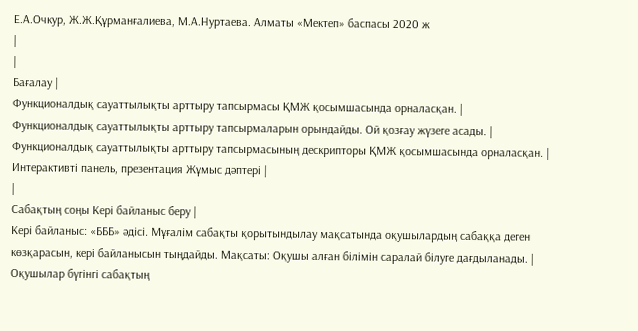Е.А.Очкур, Ж.Ж.Құрманғалиева, М.А.Нуртаева. Алматы «Мектеп» баспасы 2020 ж
|
|
Бағалау |
Функционалдық сауаттылықты арттыру тапсырмасы ҚМЖ қосымшасында орналасқан. |
Функционалдық сауаттылықты арттыру тапсырмаларын орындайды. Ой қозғау жүзеге асады. |
Функционалдық сауаттылықты арттыру тапсырмасының дескрипторы ҚМЖ қосымшасында орналасқан. |
Интерактивті панель, презентация Жұмыс дәптері |
|
Сабақтың соңы Кері байланыс беру |
Кері байланыс: «БББ» әдісі. Мұғалім сабақты қорытындылау мақсатында оқушылардың сабаққа деген көзқарасын, кері байланысын тыңдайды. Мақсаты: Оқушы алған білімін саралай білуге дағдыланады. |
Оқушылар бүгінгі сабақтың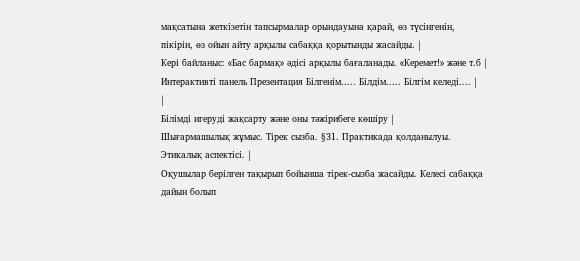мақсатына жеткізетін тапсырмалар орындауына қарай, өз түсінгенін, пікірін, өз ойын айту арқылы сабаққа қорытынды жасайды. |
Кері байланыс: «Бас бармақ» әдісі арқылы бағаланады. «Керемет!» және т.б |
Интерактивті панель Презентация Білгенім..... Білдім..... Білгім келеді.... |
|
Білімді игеруді жақсарту және оны тәжірибеге көшіру |
Шығармашылық жұмыс. Тірек сызба. §31. Практикада қолданылуы. Этикалық аспектісі. |
Оқушылар берілген тақырып бойынша тірек-сызба жасайды. Келесі сабаққа дайын болып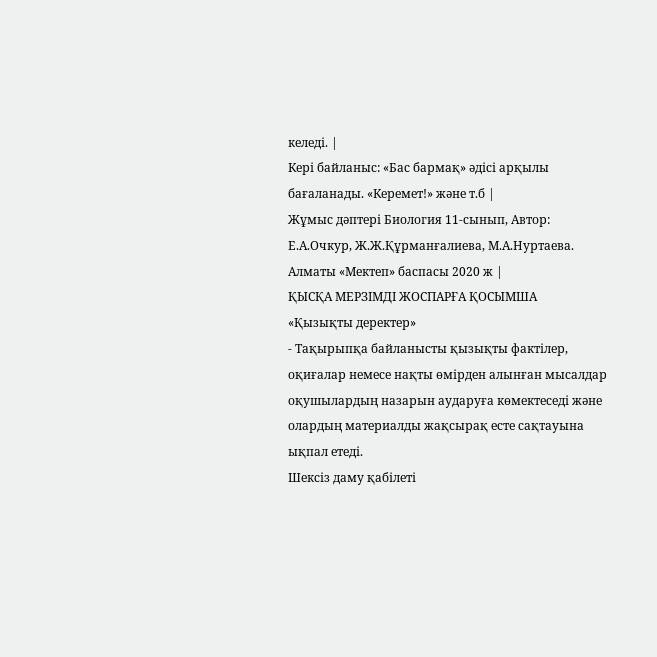келеді. |
Кері байланыс: «Бас бармақ» әдісі арқылы бағаланады. «Керемет!» және т.б |
Жұмыс дәптері Биология 11-сынып, Автор: Е.А.Очкур, Ж.Ж.Құрманғалиева, М.А.Нуртаева. Алматы «Мектеп» баспасы 2020 ж |
ҚЫСҚА МЕРЗІМДІ ЖОСПАРҒА ҚОСЫМША
«Қызықты деректер»
- Тақырыпқа байланысты қызықты фактілер, оқиғалар немесе нақты өмірден алынған мысалдар оқушылардың назарын аударуға көмектеседі және олардың материалды жақсырақ есте сақтауына ықпал етеді.
Шексіз даму қабілеті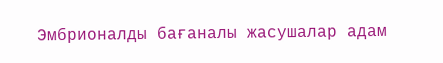Эмбрионалды бағаналы жасушалар адам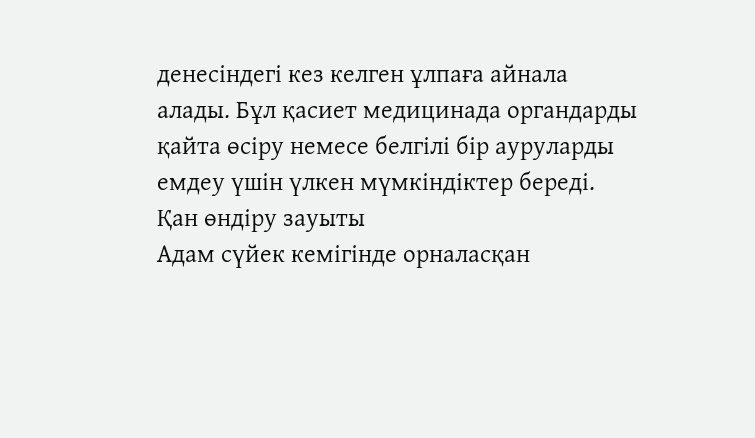денесіндегі кез келген ұлпаға айнала алады. Бұл қасиет медицинада органдарды қайта өсіру немесе белгілі бір ауруларды емдеу үшін үлкен мүмкіндіктер береді.
Қан өндіру зауыты
Адам сүйек кемігінде орналасқан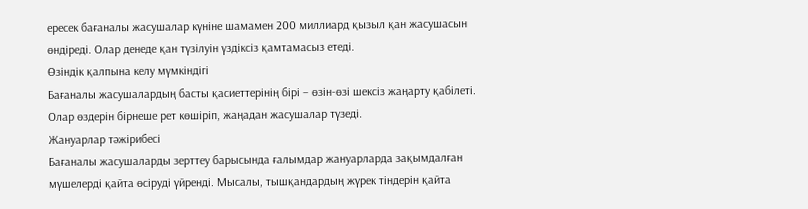ересек бағаналы жасушалар күніне шамамен 200 миллиард қызыл қан жасушасын өндіреді. Олар денеде қан түзілуін үздіксіз қамтамасыз етеді.
Өзіндік қалпына келу мүмкіндігі
Бағаналы жасушалардың басты қасиеттерінің бірі – өзін-өзі шексіз жаңарту қабілеті. Олар өздерін бірнеше рет көшіріп, жаңадан жасушалар түзеді.
Жануарлар тәжірибесі
Бағаналы жасушаларды зерттеу барысында ғалымдар жануарларда зақымдалған мүшелерді қайта өсіруді үйренді. Мысалы, тышқандардың жүрек тіндерін қайта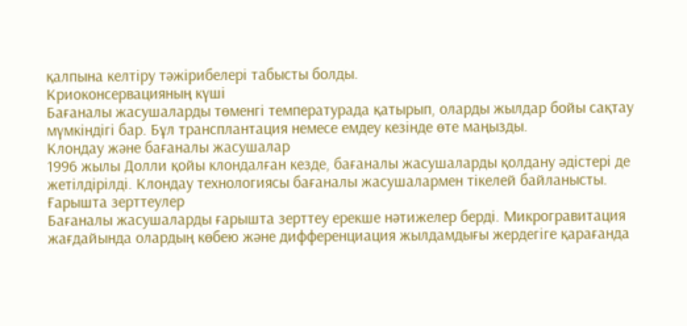қалпына келтіру тәжірибелері табысты болды.
Криоконсервацияның күші
Бағаналы жасушаларды төменгі температурада қатырып, оларды жылдар бойы сақтау мүмкіндігі бар. Бұл трансплантация немесе емдеу кезінде өте маңызды.
Клондау және бағаналы жасушалар
1996 жылы Долли қойы клондалған кезде, бағаналы жасушаларды қолдану әдістері де жетілдірілді. Клондау технологиясы бағаналы жасушалармен тікелей байланысты.
Ғарышта зерттеулер
Бағаналы жасушаларды ғарышта зерттеу ерекше нәтижелер берді. Микрогравитация жағдайында олардың көбею және дифференциация жылдамдығы жердегіге қарағанда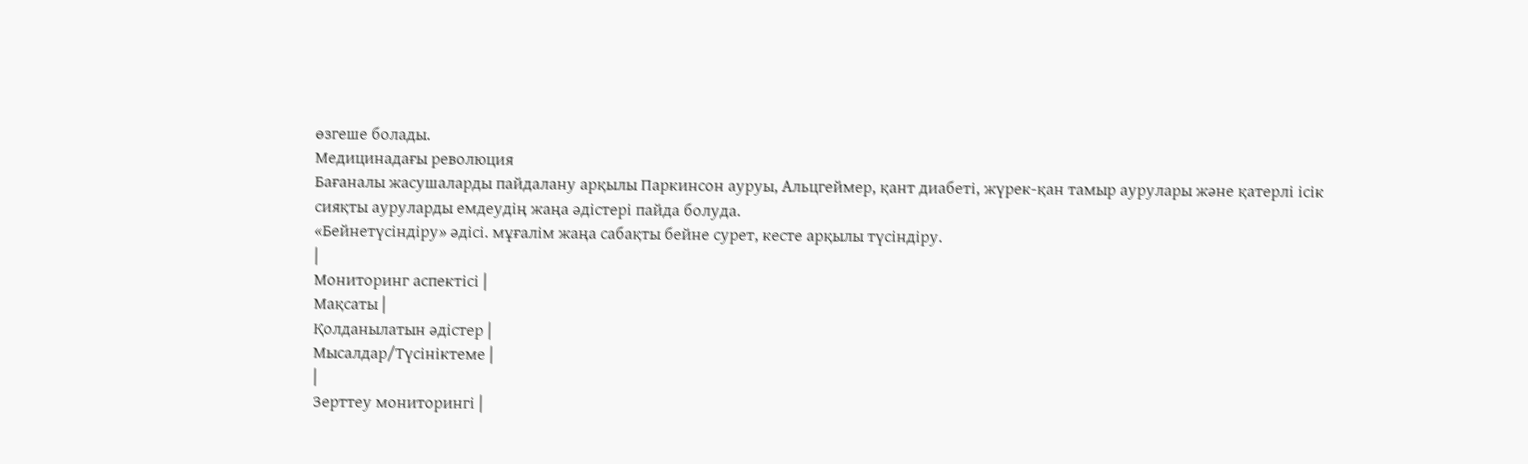өзгеше болады.
Медицинадағы революция
Бағаналы жасушаларды пайдалану арқылы Паркинсон ауруы, Альцгеймер, қант диабеті, жүрек-қан тамыр аурулары және қатерлі ісік сияқты ауруларды емдеудің жаңа әдістері пайда болуда.
«Бейнетүсіндіру» әдісі. мұғалім жаңа сабақты бейне сурет, кесте арқылы түсіндіру.
|
Мониторинг аспектісі |
Мақсаты |
Қолданылатын әдістер |
Мысалдар/Түсініктеме |
|
Зерттеу мониторингі |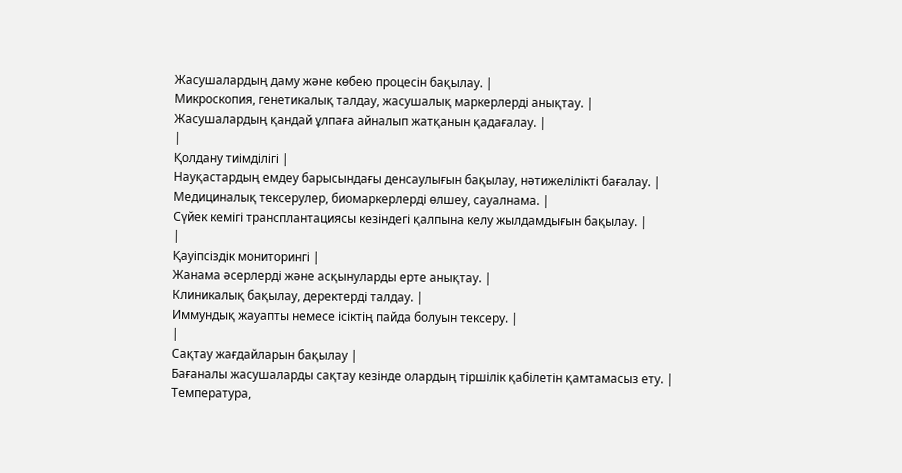Жасушалардың даму және көбею процесін бақылау. |
Микроскопия, генетикалық талдау, жасушалық маркерлерді анықтау. |
Жасушалардың қандай ұлпаға айналып жатқанын қадағалау. |
|
Қолдану тиімділігі |
Науқастардың емдеу барысындағы денсаулығын бақылау, нәтижелілікті бағалау. |
Медициналық тексерулер, биомаркерлерді өлшеу, сауалнама. |
Сүйек кемігі трансплантациясы кезіндегі қалпына келу жылдамдығын бақылау. |
|
Қауіпсіздік мониторингі |
Жанама әсерлерді және асқынуларды ерте анықтау. |
Клиникалық бақылау, деректерді талдау. |
Иммундық жауапты немесе ісіктің пайда болуын тексеру. |
|
Сақтау жағдайларын бақылау |
Бағаналы жасушаларды сақтау кезінде олардың тіршілік қабілетін қамтамасыз ету. |
Температура,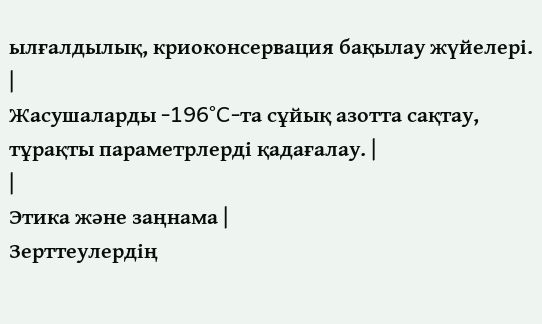ылғалдылық, криоконсервация бақылау жүйелері. |
Жасушаларды -196°C-та сұйық азотта сақтау, тұрақты параметрлерді қадағалау. |
|
Этика және заңнама |
Зерттеулердің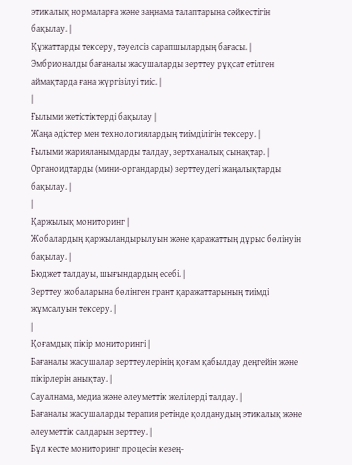этикалық нормаларға және заңнама талаптарына сәйкестігін бақылау. |
Құжаттарды тексеру, тәуелсіз сарапшылардың бағасы. |
Эмбрионалды бағаналы жасушаларды зерттеу рұқсат етілген аймақтарда ғана жүргізілуі тиіс. |
|
Ғылыми жетістіктерді бақылау |
Жаңа әдістер мен технологиялардың тиімділігін тексеру. |
Ғылыми жарияланымдарды талдау, зертханалық сынақтар. |
Органоидтарды (мини-органдарды) зерттеудегі жаңалықтарды бақылау. |
|
Қаржылық мониторинг |
Жобалардың қаржыландырылуын және қаражаттың дұрыс бөлінуін бақылау. |
Бюджет талдауы, шығындардың есебі. |
Зерттеу жобаларына бөлінген грант қаражаттарының тиімді жұмсалуын тексеру. |
|
Қоғамдық пікір мониторингі |
Бағаналы жасушалар зерттеулерінің қоғам қабылдау деңгейін және пікірлерін анықтау. |
Сауалнама, медиа және әлеуметтік желілерді талдау. |
Бағаналы жасушаларды терапия ретінде қолданудың этикалық және әлеуметтік салдарын зерттеу. |
Бұл кесте мониторинг процесін кезең-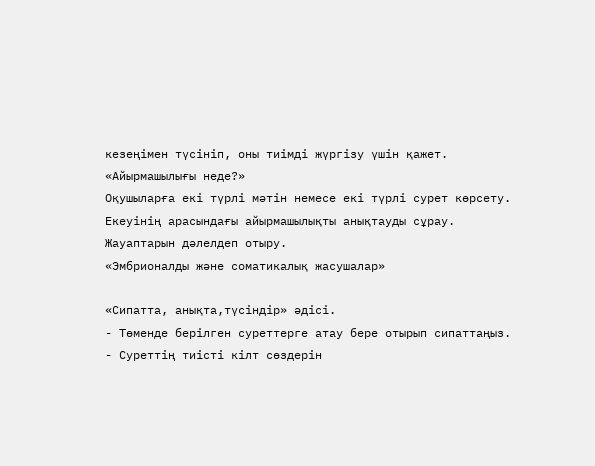кезеңімен түсініп, оны тиімді жүргізу үшін қажет.
«Айырмашылығы неде?»
Оқушыларға екі түрлі мəтін немесе екі түрлі сурет көрсету. Екеуінің арасындағы айырмашылықты анықтауды сұрау. Жауаптарын дəлелдеп отыру.
«Эмбрионалды және соматикалық жасушалар»

«Сипатта, анықта,түсіндір» әдісі.
- Төменде берілген суреттерге атау бере отырып сипаттаңыз.
- Суреттің тиісті кілт сөздерін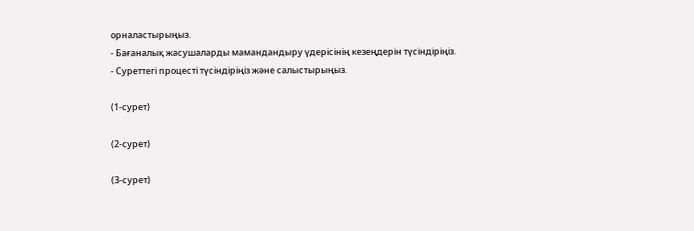орналастырыңыз.
- Бағаналық жасушаларды мамандандыру үдерісінің кезеңдерін түсіндіріңіз.
- Суреттегі процесті түсіндіріңіз және салыстырыңыз.

(1-сурет)

(2-сурет)

(3-сурет)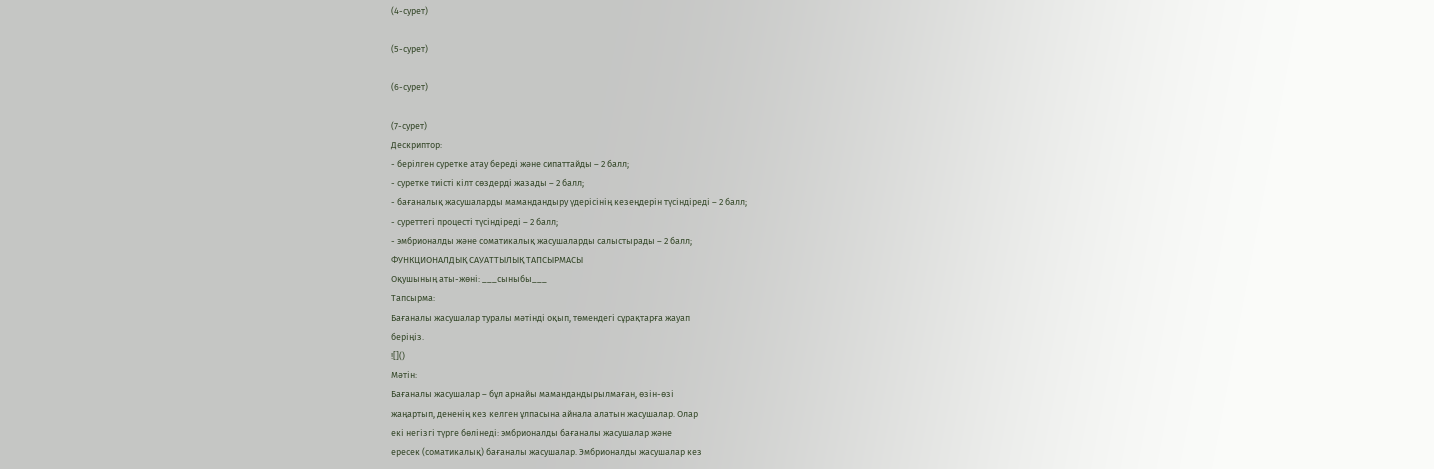(4-сурет)

(5-сурет)

(6-сурет)

(7-сурет)
Дескриптор:
- берілген суретке атау береді және сипаттайды – 2 балл;
- суретке тиісті кілт сөздерді жазады – 2 балл;
- бағаналық жасушаларды мамандандыру үдерісінің кезеңдерін түсіндіреді – 2 балл;
- суреттегі процесті түсіндіреді – 2 балл;
- эмбрионалды және соматикалық жасушаларды салыстырады – 2 балл;
ФУНКЦИОНАЛДЫҚ САУАТТЫЛЫҚ ТАПСЫРМАСЫ
Оқушының аты-жөні: ___сыныбы___
Тапсырма:
Бағаналы жасушалар туралы мәтінді оқып, төмендегі сұрақтарға жауап
беріңіз.
![]()
Мәтін:
Бағаналы жасушалар – бұл арнайы мамандандырылмаған, өзін-өзі
жаңартып, дененің кез келген ұлпасына айнала алатын жасушалар. Олар
екі негізгі түрге бөлінеді: эмбрионалды бағаналы жасушалар және
ересек (соматикалық) бағаналы жасушалар. Эмбрионалды жасушалар кез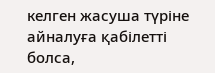келген жасуша түріне айналуға қабілетті болса,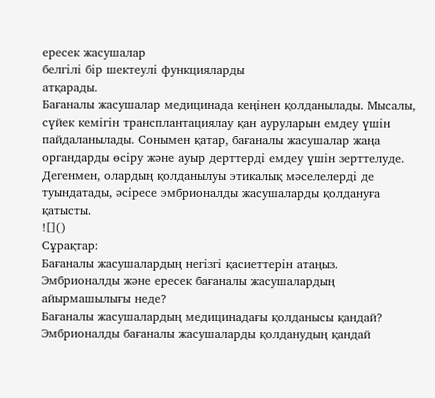ересек жасушалар
белгілі бір шектеулі функцияларды
атқарады.
Бағаналы жасушалар медицинада кеңінен қолданылады. Мысалы, сүйек кемігін трансплантациялау қан ауруларын емдеу үшін пайдаланылады. Сонымен қатар, бағаналы жасушалар жаңа органдарды өсіру және ауыр дерттерді емдеу үшін зерттелуде. Дегенмен, олардың қолданылуы этикалық мәселелерді де туындатады, әсіресе эмбрионалды жасушаларды қолдануға қатысты.
![]()
Сұрақтар:
Бағаналы жасушалардың негізгі қасиеттерін атаңыз.
Эмбрионалды және ересек бағаналы жасушалардың айырмашылығы неде?
Бағаналы жасушалардың медицинадағы қолданысы қандай?
Эмбрионалды бағаналы жасушаларды қолданудың қандай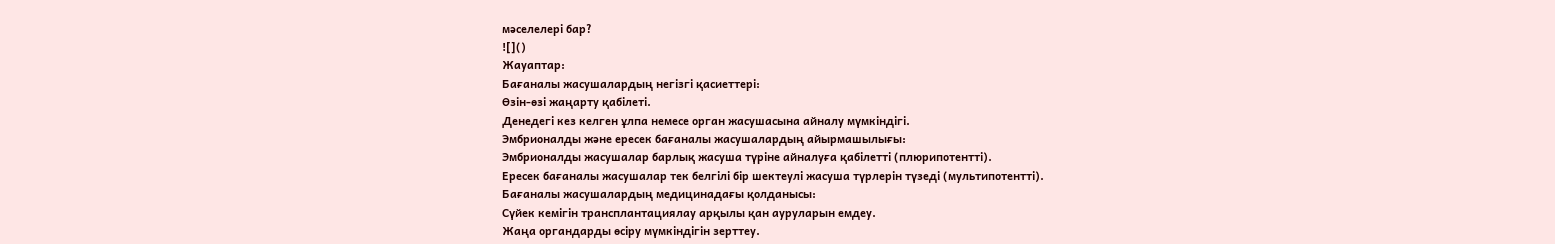мәселелері бар?
![]()
Жауаптар:
Бағаналы жасушалардың негізгі қасиеттері:
Өзін-өзі жаңарту қабілеті.
Денедегі кез келген ұлпа немесе орган жасушасына айналу мүмкіндігі.
Эмбрионалды және ересек бағаналы жасушалардың айырмашылығы:
Эмбрионалды жасушалар барлық жасуша түріне айналуға қабілетті (плюрипотентті).
Ересек бағаналы жасушалар тек белгілі бір шектеулі жасуша түрлерін түзеді (мультипотентті).
Бағаналы жасушалардың медицинадағы қолданысы:
Сүйек кемігін трансплантациялау арқылы қан ауруларын емдеу.
Жаңа органдарды өсіру мүмкіндігін зерттеу.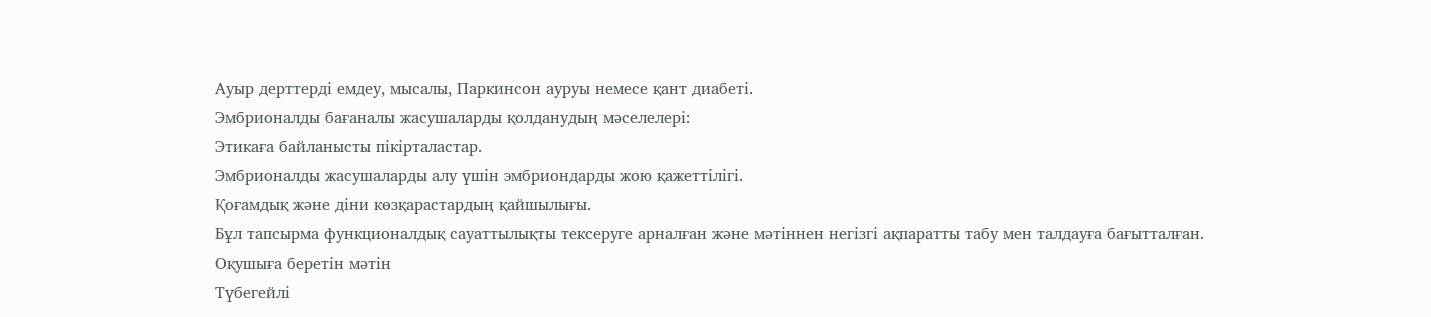Ауыр дерттерді емдеу, мысалы, Паркинсон ауруы немесе қант диабеті.
Эмбрионалды бағаналы жасушаларды қолданудың мәселелері:
Этикаға байланысты пікірталастар.
Эмбрионалды жасушаларды алу үшін эмбриондарды жою қажеттілігі.
Қоғамдық және діни көзқарастардың қайшылығы.
Бұл тапсырма функционалдық сауаттылықты тексеруге арналған және мәтіннен негізгі ақпаратты табу мен талдауға бағытталған.
Оқушыға беретін мәтін
Түбегейлі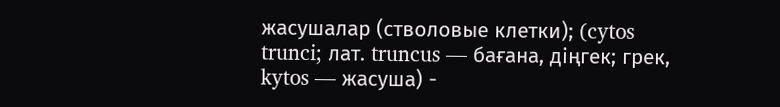жасушалар (стволовые клетки); (cytos trunci; лат. truncus — бағана, діңгек; грек, kytos — жасуша) -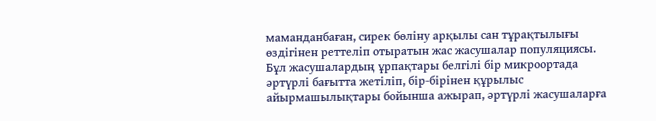маманданбаған, сирек бөліну арқылы сан тұрақтылығы өздігінен реттеліп отыратын жас жасушалар популяциясы. Бұл жасушалардың ұрпақтары белгілі бір микроортада әртүрлі бағытта жетіліп, бір-бірінен құрылыс айырмашылықтары бойынша ажырап, әртүрлі жасушаларға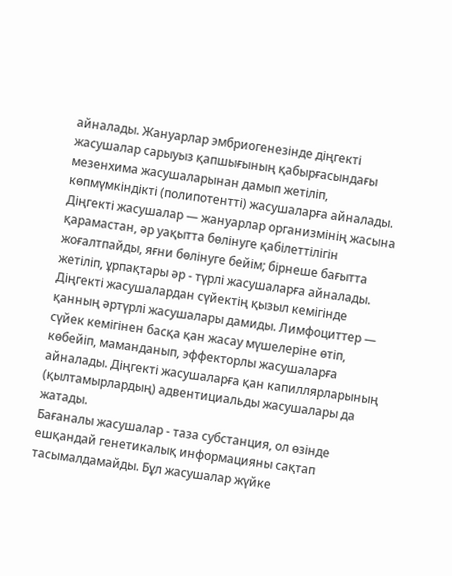айналады. Жануарлар эмбриогенезінде діңгекті жасушалар сарыуыз қапшығының қабырғасындағы мезенхима жасушаларынан дамып жетіліп, көпмүмкіндікті (полипотентті) жасушаларға айналады. Діңгекті жасушалар — жануарлар организмінің жасына қарамастан, әр уақытта бөлінуге қабілеттілігін жоғалтпайды, яғни бөлінуге бейім; бірнеше бағытта жетіліп, ұрпақтары әр - түрлі жасушаларға айналады. Діңгекті жасушалардан сүйектің қызыл кемігінде қанның әртүрлі жасушалары дамиды. Лимфоциттер — сүйек кемігінен басқа қан жасау мүшелеріне өтіп, көбейіп, маманданып, эффекторлы жасушаларға айналады. Діңгекті жасушаларға қан капиллярларының (қылтамырлардың) адвентициальды жасушалары да жатады.
Бағаналы жасушалар - таза субстанция, ол өзінде ешқандай генетикалық информацияны сақтап тасымалдамайды. Бұл жасушалар жүйке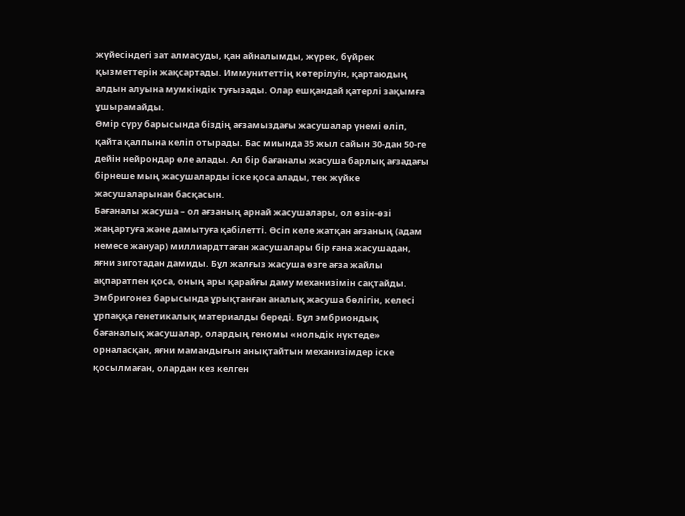жүйесіндегі зат алмасуды, қан айналымды, жүрек, бүйрек қызметтерін жақсартады. Иммунитеттің көтерілуін, қартаюдың алдын алуына мумкіндік туғызады. Олар ешқандай қатерлі зақымға ұшырамайды.
Өмір сүру барысында біздің ағзамыздағы жасушалар үнемі өліп, қайта қалпына келіп отырады. Бас миында 35 жыл сайын 30-дан 50-ге дейін нейрондар өле алады. Ал бір бағаналы жасуша барлық ағзадағы бірнеше мың жасушаларды іске қоса алады, тек жүйке жасушаларынан басқасын.
Бағаналы жасуша – ол ағзаның арнай жасушалары, ол өзін-өзі жаңартуға және дамытуға қабілетті. Өсіп келе жатқан ағзаның (адам немесе жануар) миллиардттаған жасушалары бір ғана жасушадан, яғни зиготадан дамиды. Бұл жалғыз жасуша өзге ағза жайлы ақпаратпен қоса, оның ары қарайғы даму механизімін сақтайды. Эмбригонез барысында ұрықтанған аналық жасуша бөлігін, келесі ұрпаққа генетикалық материалды береді. Бұл эмбриондық бағаналық жасушалар, олардың геномы «нольдік нүктеде» орналасқан, яғни мамандығын анықтайтын механизімдер іске қосылмаған, олардан кез келген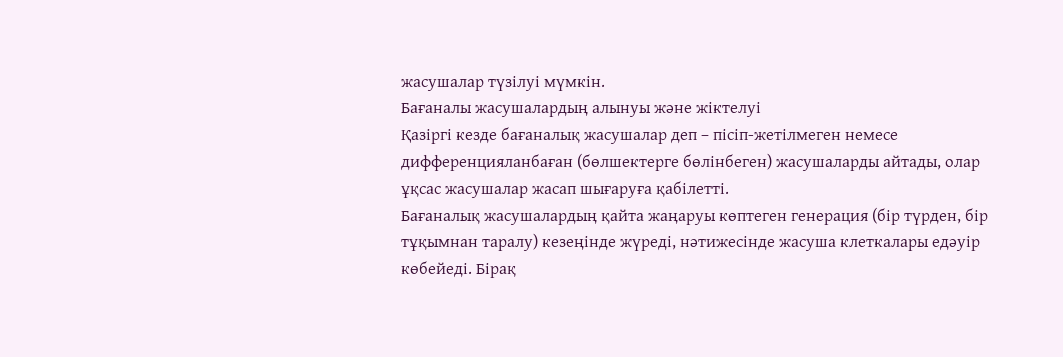жасушалар түзілуі мүмкін.
Бағаналы жасушалардың алынуы және жіктелуі
Қазіргі кезде бағаналық жасушалар деп – пісіп-жетілмеген немесе дифференцияланбаған (бөлшектерге бөлінбеген) жасушаларды айтады, олар ұқсас жасушалар жасап шығаруға қабілетті.
Бағаналық жасушалардың қайта жаңаруы көптеген генерация (бір түрден, бір тұқымнан таралу) кезеңінде жүреді, нәтижесінде жасуша клеткалары едәуір көбейеді. Бірақ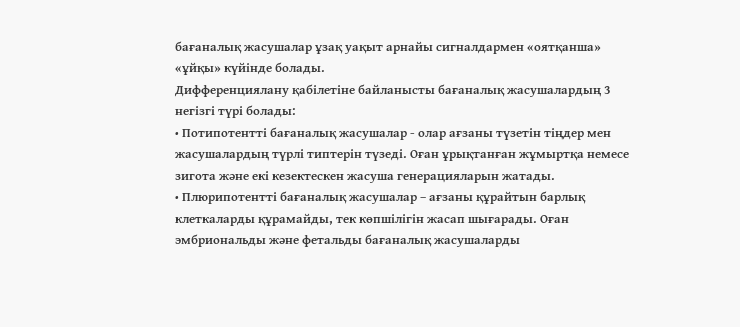бағаналық жасушалар ұзақ уақыт арнайы сигналдармен «оятқанша» «ұйқы» күйінде болады.
Дифференциялану қабілетіне байланысты бағаналық жасушалардың 3 негізгі түрі болады:
• Потипотентті бағаналық жасушалар - олар ағзаны түзетін тіңдер мен жасушалардың түрлі типтерін түзеді. Оған ұрықтанған жұмыртқа немесе зигота және екі кезектескен жасуша генерацияларын жатады.
• Плюрипотентті бағаналық жасушалар – ағзаны құрайтын барлық клеткаларды құрамайды, тек көпшілігін жасап шығарады. Оған эмбриональды және фетальды бағаналық жасушаларды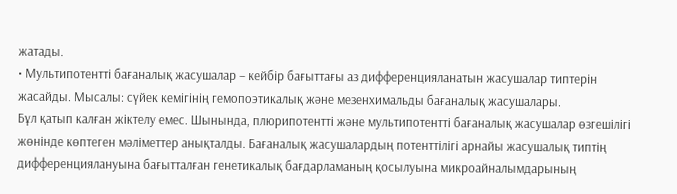жатады.
• Мультипотентті бағаналық жасушалар – кейбір бағыттағы аз дифференцияланатын жасушалар типтерін жасайды. Мысалы: сүйек кемігінің гемопоэтикалық және мезенхимальды бағаналық жасушалары.
Бұл қатып калған жіктелу емес. Шынында, плюрипотентті және мультипотентті бағаналық жасушалар өзгешілігі жөнінде көптеген мәліметтер анықталды. Бағаналық жасушалардың потенттілігі арнайы жасушалық типтің дифференциялануына бағытталған генетикалық бағдарламаның қосылуына микроайналымдарының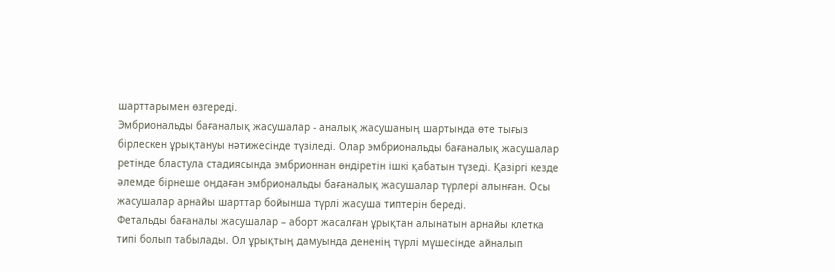шарттарымен өзгереді.
Эмбриональды бағаналық жасушалар - аналық жасушаның шартында өте тығыз бірлескен ұрықтануы нәтижесінде түзіледі. Олар эмбриональды бағаналық жасушалар ретінде бластула стадиясында эмбрионнан өндіретін ішкі қабатын түзеді. Қазіргі кезде әлемде бірнеше оңдаған эмбриональды бағаналық жасушалар түрлері алынған. Осы жасушалар арнайы шарттар бойынша түрлі жасуша типтерін береді.
Фетальды бағаналы жасушалар – аборт жасалған ұрықтан алынатын арнайы клетка типі болып табылады. Ол ұрықтың дамуында дененің түрлі мүшесінде айналып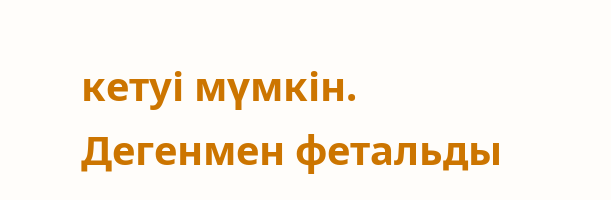кетуі мүмкін. Дегенмен фетальды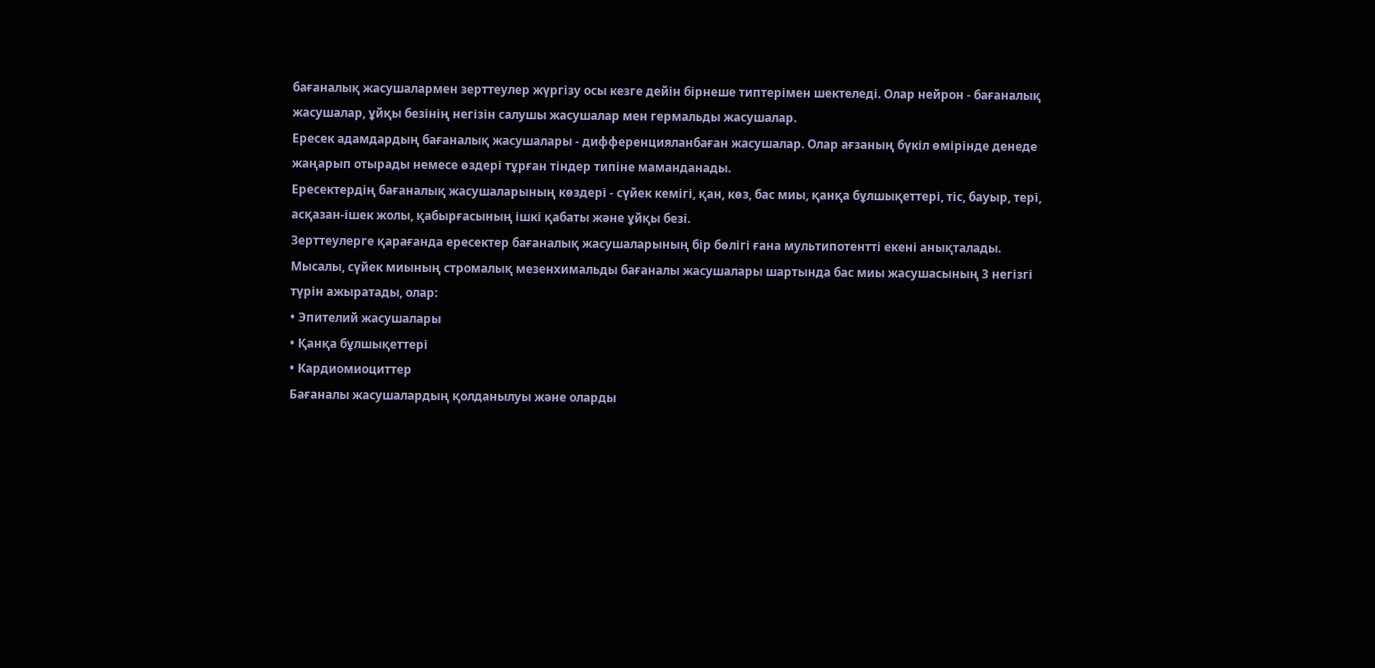бағаналық жасушалармен зерттеулер жүргізу осы кезге дейін бірнеше типтерімен шектеледі. Олар нейрон - бағаналық жасушалар, ұйқы безінің негізін салушы жасушалар мен гермальды жасушалар.
Ересек адамдардың бағаналық жасушалары - дифференцияланбаған жасушалар. Олар ағзаның бүкіл өмірінде денеде жаңарып отырады немесе өздері тұрған тіндер типіне маманданады.
Ересектердің бағаналық жасушаларының көздері - сүйек кемігі, қан, көз, бас миы, қанқа бұлшықеттері, тіс, бауыр, тері, асқазан-ішек жолы, қабырғасының ішкі қабаты және ұйқы безі.
Зерттеулерге қарағанда ересектер бағаналық жасушаларының бір бөлігі ғана мультипотентті екені анықталады.
Мысалы, сүйек миының стромалық мезенхимальды бағаналы жасушалары шартында бас миы жасушасының 3 негізгі түрін ажыратады, олар:
• Эпителий жасушалары
• Қанқа бұлшықеттері
• Кардиомиоциттер
Бағаналы жасушалардың қолданылуы және оларды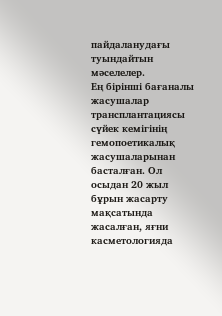пайдаланудағы туындайтын мәселелер.
Ең бірінші бағаналы жасушалар трансплантациясы сүйек кемігінің гемопоетикалық жасушаларынан басталған. Ол осыдан 20 жыл бұрын жасарту мақсатында жасалған, яғни касметологияда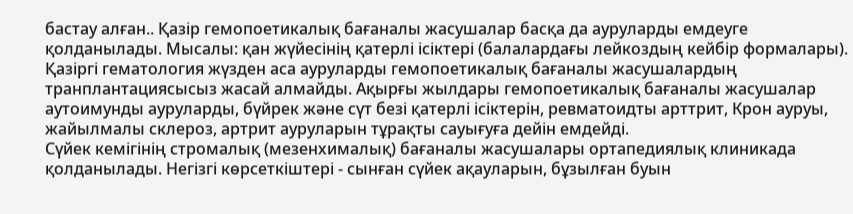бастау алған.. Қазір гемопоетикалық бағаналы жасушалар басқа да ауруларды емдеуге қолданылады. Мысалы: қан жүйесінің қатерлі ісіктері (балалардағы лейкоздың кейбір формалары). Қазіргі гематология жүзден аса ауруларды гемопоетикалық бағаналы жасушалардың транплантациясысыз жасай алмайды. Ақырғы жылдары гемопоетикалық бағаналы жасушалар аутоимунды ауруларды, бүйрек және сүт безі қатерлі ісіктерін, ревматоидты арттрит, Крон ауруы, жайылмалы склероз, артрит ауруларын тұрақты сауығуға дейін емдейді.
Сүйек кемігінің стромалық (мезенхималық) бағаналы жасушалары ортапедиялық клиникада қолданылады. Негізгі көрсеткіштері - сынған сүйек ақауларын, бұзылған буын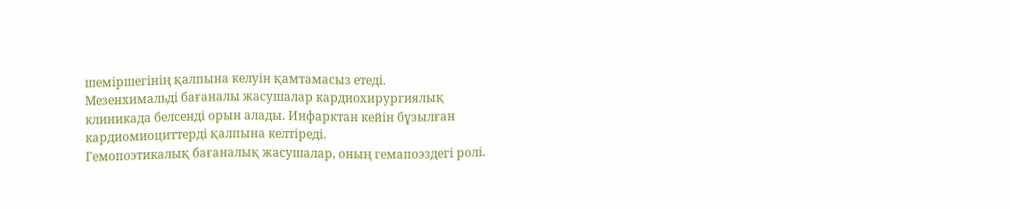шеміршегінің қалпына келуін қамтамасыз етеді.
Мезенхимальді бағаналы жасушалар кардиохирургиялық клиникада белсенді орын алады. Инфарктан кейін бұзылған кардиомиоциттерді қалпына келтіреді.
Гемопоэтикалық бағаналық жасушалар, оның гемапоэздегі ролі.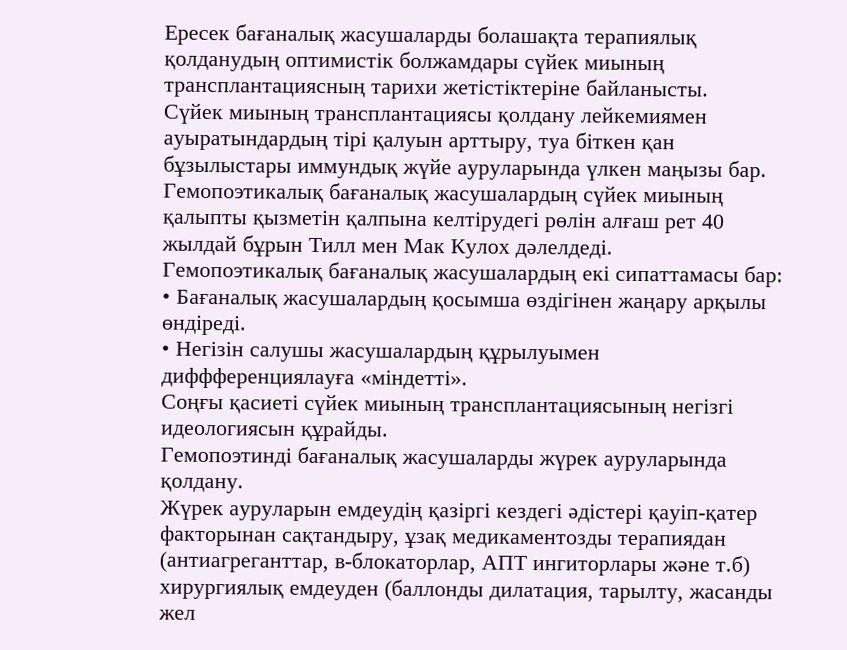Ересек бағаналық жасушаларды болашақта терапиялық қолданудың оптимистік болжамдары сүйек миының трансплантациясның тарихи жетістіктеріне байланысты.
Сүйек миының трансплантациясы қолдану лейкемиямен ауыратындардың тірі қалуын арттыру, туа біткен қан бұзылыстары иммундық жүйе ауруларында үлкен маңызы бар.
Гемопоэтикалық бағаналық жасушалардың сүйек миының қалыпты қызметін қалпына келтірудегі рөлін алғаш рет 40 жылдай бұрын Тилл мен Мак Кулох дәлелдеді.
Гемопоэтикалық бағаналық жасушалардың екі сипаттамасы бар:
• Бағаналық жасушалардың қосымша өздігінен жаңару арқылы өндіреді.
• Негізін салушы жасушалардың құрылуымен диффференциялауға «міндетті».
Соңғы қасиеті сүйек миының трансплантациясының негізгі идеологиясын құрайды.
Гемопоэтинді бағаналық жасушаларды жүрек ауруларында қолдану.
Жүрек ауруларын емдеудің қазіргі кездегі әдістері қауіп-қатер факторынан сақтандыру, ұзақ медикаментозды терапиядан (антиагреганттар, в-блокаторлар, АПТ ингиторлары және т.б) хирургиялық емдеуден (баллонды дилатация, тарылту, жасанды жел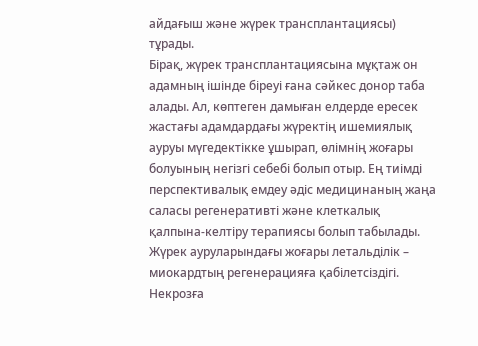айдағыш және жүрек трансплантациясы) тұрады.
Бірақ, жүрек трансплантациясына мұқтаж он адамның ішінде біреуі ғана сәйкес донор таба алады. Ал, көптеген дамыған елдерде ересек жастағы адамдардағы жүректің ишемиялық ауруы мүгедектікке ұшырап, өлімнің жоғары болуының негізгі себебі болып отыр. Ең тиімді перспективалық емдеу әдіс медицинаның жаңа саласы регенеративті және клеткалық қалпына-келтіру терапиясы болып табылады. Жүрек ауруларындағы жоғары летальділік – миокардтың регенерацияға қабілетсіздігі.
Некрозға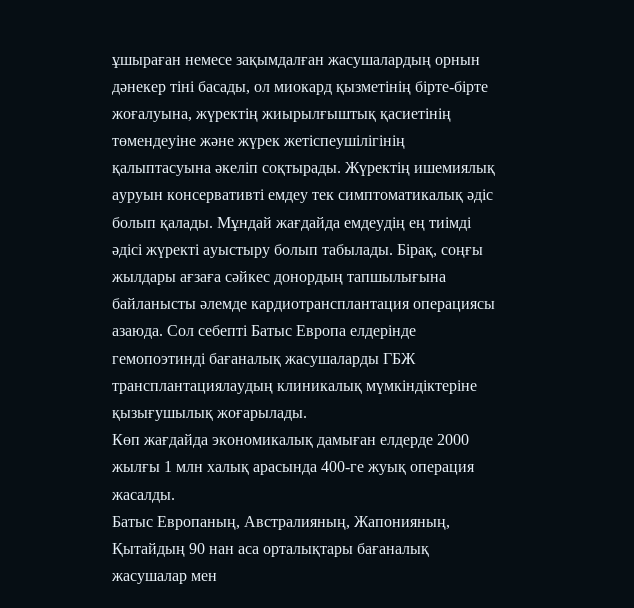ұшыраған немесе зақымдалған жасушалардың орнын дәнекер тіні басады, ол миокард қызметінің бірте-бірте жоғалуына, жүректің жиырылғыштық қасиетінің төмендеуіне және жүрек жетіспеушілігінің қалыптасуына әкеліп соқтырады. Жүректің ишемиялық ауруын консервативті емдеу тек симптоматикалық әдіс болып қалады. Мұндай жағдайда емдеудің ең тиімді әдісі жүректі ауыстыру болып табылады. Бірақ, соңғы жылдары ағзаға сәйкес донордың тапшылығына байланысты әлемде кардиотрансплантация операциясы азаюда. Сол себепті Батыс Европа елдерінде гемопоэтинді бағаналық жасушаларды ГБЖ трансплантациялаудың клиникалық мүмкіндіктеріне қызығушылық жоғарылады.
Көп жағдайда экономикалық дамыған елдерде 2000 жылғы 1 млн халық арасында 400-ге жуық операция жасалды.
Батыс Европаның, Австралияның, Жапонияның, Қытайдың 90 нан аса орталықтары бағаналық жасушалар мен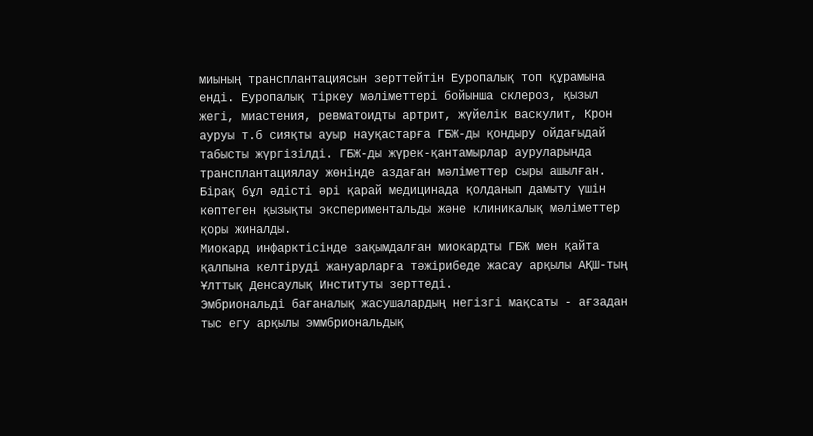миының трансплантациясын зерттейтін Еуропалық топ құрамына енді. Еуропалық тіркеу мәліметтері бойынша склероз, қызыл жегі, миастения, ревматоидты артрит, жүйелік васкулит, Крон ауруы т.б сияқты ауыр науқастарға ГБЖ-ды қондыру ойдағыдай табысты жүргізілді. ГБЖ-ды жүрек-қантамырлар ауруларында трансплантациялау жөнінде аздаған мәліметтер сыры ашылған. Бірақ бұл әдісті әрі қарай медицинада қолданып дамыту үшін көптеген қызықты экспериментальды және клиникалық мәліметтер қоры жиналды.
Миокард инфарктісінде зақымдалған миокардты ГБЖ мен қайта қалпына келтіруді жануарларға тәжірибеде жасау арқылы АҚШ-тың Ұлттық Денсаулық Институты зерттеді.
Эмбриональді бағаналық жасушалардың негізгі мақсаты - ағзадан тыс егу арқылы эммбриональдық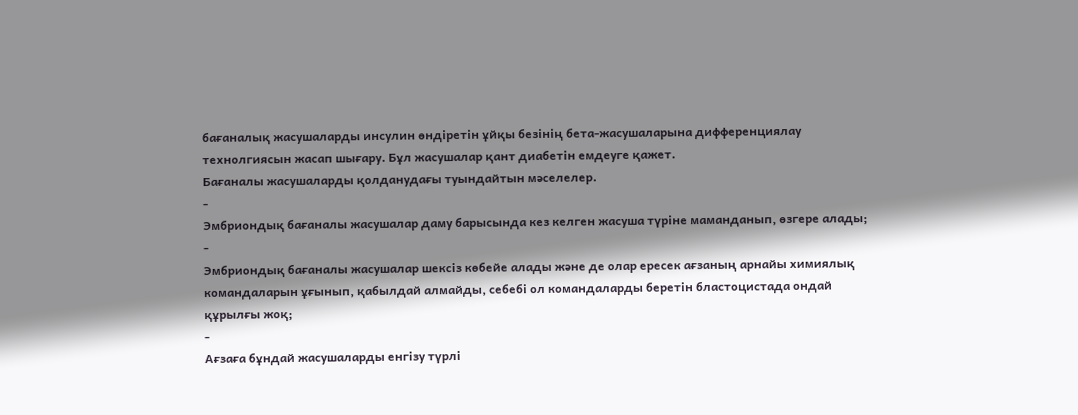бағаналық жасушаларды инсулин өндіретін ұйқы безінің бета-жасушаларына дифференциялау технолгиясын жасап шығару. Бұл жасушалар қант диабетін емдеуге қажет.
Бағаналы жасушаларды қолданудағы туындайтын мәселелер.
-
Эмбриондық бағаналы жасушалар даму барысында кез келген жасуша түріне маманданып, өзгере алады;
-
Эмбриондық бағаналы жасушалар шексіз көбейе алады және де олар ересек ағзаның арнайы химиялық командаларын ұғынып, қабылдай алмайды, себебі ол командаларды беретін бластоцистада ондай құрылғы жоқ;
-
Ағзаға бұндай жасушаларды енгізу түрлі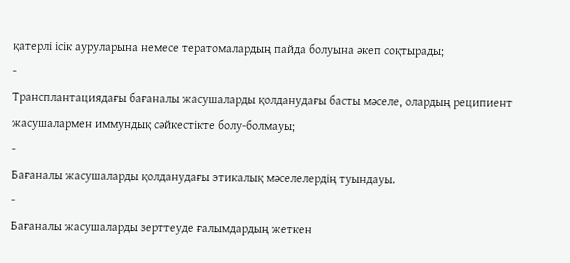қатерлі ісік ауруларына немесе тератомалардың пайда болуына әкеп соқтырады;
-
Трансплантациядағы бағаналы жасушаларды қолданудағы басты мәселе, олардың реципиент жасушалармен иммундық сәйкестікте болу-болмауы;
-
Бағаналы жасушаларды қолданудағы этикалық мәселелердің туындауы.
-
Бағаналы жасушаларды зерттеуде ғалымдардың жеткен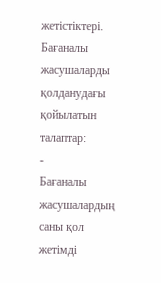жетістіктері.
Бағаналы жасушаларды қолданудағы қойылатын талаптар:
-
Бағаналы жасушалардың саны қол жетімді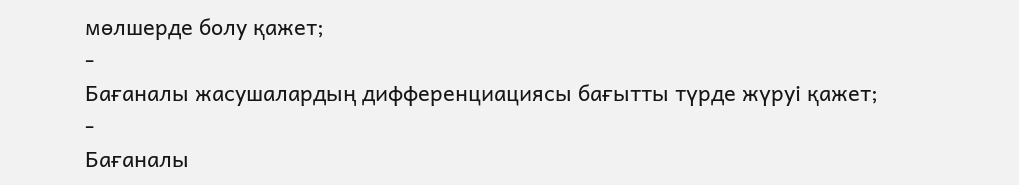мөлшерде болу қажет;
-
Бағаналы жасушалардың дифференциациясы бағытты түрде жүруі қажет;
-
Бағаналы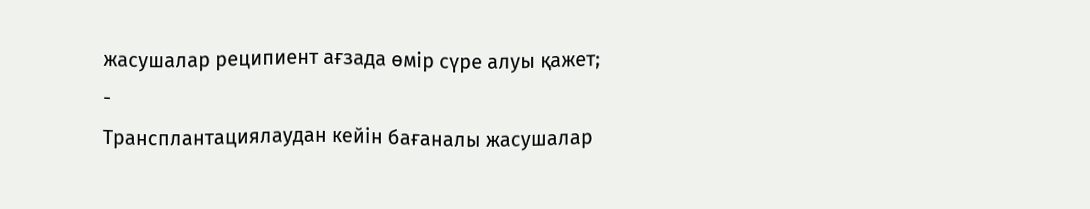жасушалар реципиент ағзада өмір сүре алуы қажет;
-
Трансплантациялаудан кейін бағаналы жасушалар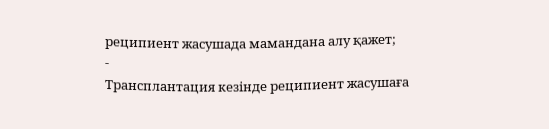реципиент жасушада мамандана алу қажет;
-
Трансплантация кезінде реципиент жасушаға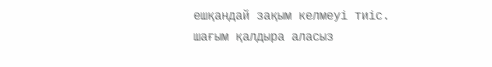ешқандай зақым келмеуі тиіс.
шағым қалдыра аласыз